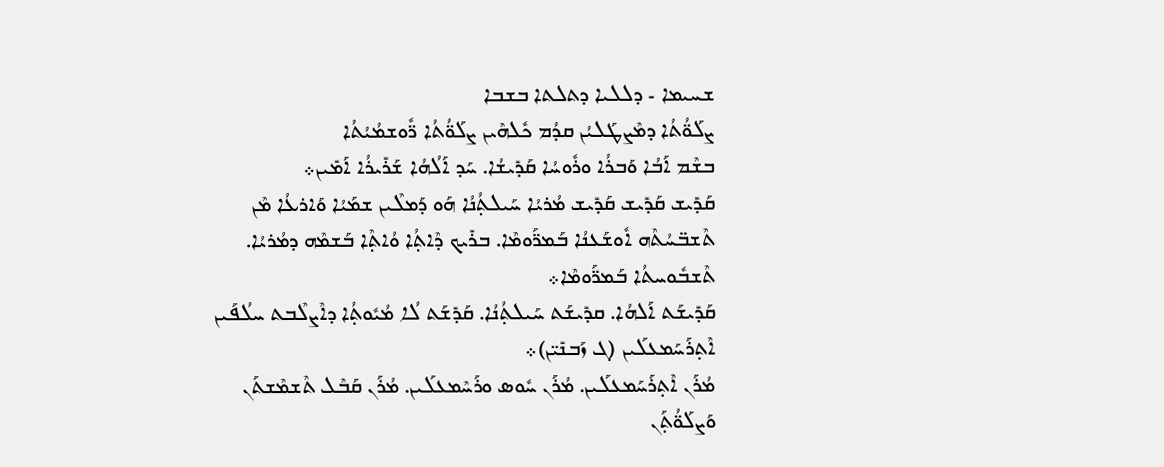ܫܚܝܡܐ - ܕܠܠܝܐ ܕܬܠܬܐ ܒܫܒܐ
ܨܠܰܘ̈ܳܬܳܐ ܕܡܶܨܛܰܠܝܳܢ ܩܕܳܡ ܟܽܠܗܶܝܢ ܨܠܰܘ̈ܳܬܳܐ ܪ̈ܽܘܫܡܳܝܳܬܳܐ
ܒܫܶܡ ܐܰܒܳܐ ܘܰܒܪܳܐ ܘܪܽܘܚܳܐ ܩܰܕܺܝܫܳܐ. ܚܰܕ ܐܰܠܳܗܳܐ ܫܰܪܺܝܪܳܐ ܐܰܡܺܝܢ܀
ܩܰܕܺܝܫ ܩܰܕܺܝܫ ܩܰܕܺܝܫ ܡܳܪܝܳܐ ܚܰܝܠܬ̣ܳܢܳܐ ܗܰܘ ܕܰܡܠܶܝܢ ܫܡܰܝܳܐ ܘܰܐܪܥܳܐ ܡܶܢ ܬܶܫܒ̈ܚܳܬܶܗ ܐܽܘܫܰܥܢܳܐ ܒܰܡܪ̈ܰܘܡܶܐ. ܒܪܺܝܟ ܕܶܐܬ̣ܳܐ ܘܳܐܬ̣ܶܐ ܒܰܫܡܶܗ ܕܡܳܪܝܳܐ. ܬܶܫܒܽܘܚܬܳܐ ܒܰܡܪ̈ܰܘܡܶܐ܀
ܩܰܕܺܝܫܰܬ ܐܰܠܗܳܐ. ܩܕܺܝܫܰܬ ܚܰܝܠܬ̣ܳܢܳܐ. ܩܰܕܺܫܰܬ ܠܳܐ ܡܳܝܽܘܬ̣ܳܐ ܕܐܶܨܠܶܒܬ ܚܠܳܦܰܝܢ ܐܶܬ̣ܪܰܚܰܡܥܠܰܝܢ (ܓ ܙܰܒܢܺܝ̈ܢ)܀
ܡܳܪܰܢ ܐܶܬ̣ܪܰܚܰܡܥܠܰܝܢ. ܡܳܪܰܢ ܚܽܘܣ ܘܪܰܚܶܡܥܠܰܝܢ. ܡܳܪܰܢ ܩܰܒܶܠ ܬܶܫܡܶܫܬܰܢ ܘܰܨܠܰܘ̈ܳܬ̣ܰܢ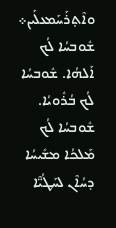ܘܐܶܬ̣ܪܰܚܰܡܥܠܰܝܢ܀
ܫܽܘܒܚܳܐ ܠܳܟ ܐܰܠܗܳܐ. ܫܽܘܒܚܳܐ ܠܳܟ ܒܳܪܽܘܝܳܐ. ܫܽܘܒܚܳܐ ܠܳܟ ܡܰܠܟܳܐ ܡܫܺܝܚܳܐ ܕܚܳܐܶܢ ܠܚܰܛܳܝ̈ܶܐ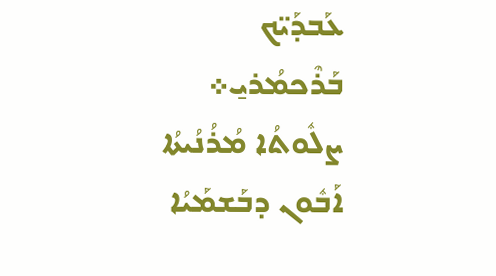ܥܰܒܕܰܝ̈ܟ ܒܰܪܶܟܡܳܪܝ̱܀
ܨܠܽܘܬܳܐ ܡܳܪܳܢܳܝܬܳܐ
ܐܰܒܽܘܢ ܕܒܰܫܡܰܝܳܐ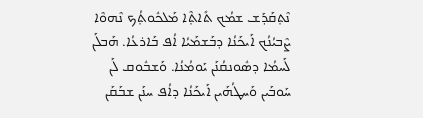ܢܶܬ̣ܩܰܕܰܫ ܫܡܳܟ ܬܺܐܬ̣ܶܐ ܡܰܠܟܽܘܬ̣ܳܟ ܢܶܗܘܶܐ ܨܶܒܝܳܢܳܟ ܐܰܝܟܰܢܳܐ ܕܒܰܫܡܰܝܳܐ ܐܳܦ ܒܰܐܪܥܳܐ. ܗܰܒܠܰܢ ܠܰܚܡܳܐ ܕܣܽܘܢܩܳܢܰܢ ܝܰܘܡܳܢܳܐ. ܘܰܫܒܽܘܩ ܠܰܢ ܚܰܘܒܰܝܢ ܘܰܚܛܳܗܰܝܢ ܐܰܝܟܰܢܳܐ ܕܐܳܦ ܚܢܰܢ ܫܒܰܩܰܢ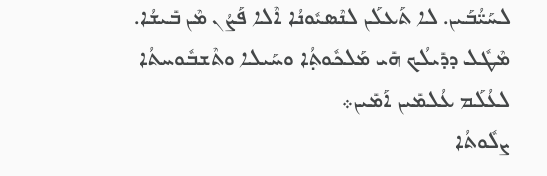ܠܚܰܝ̈ܳܒܰܝܢ. ܠܐ ܬܰܥܠܰܢ ܠܢܶܣܝܽܘܢܳܐ ܐܶܠܐ ܦܰܨܳܢ ܡܶܢ ܒܺܝܫܳܐ. ܡܶܛܽܠ ܕܕܺܝܠܳܟ ܗܺܝ ܡܰܠܟܽܘܬ̣ܳܐ ܘܚܰܝܠܐ ܘܬܶܫܒܽܘܚܬܳܐ ܠܥܳܠܰܡ ܥܳܠܡܺܝܢ ܐܰܡܺܝܢ܀
ܨܠܽܘܬܳܐ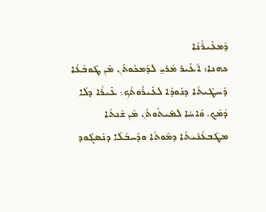ܕܰܡܥܺܝܪܳܢܳܐ
ܟܗܢܐ: ܐܰܥܺܝܪ ܡܳܪܝ̱ ܠܕܰܡܟܽܘܬܰܢ ܡܶܢ ܛܽܘܒܳܥܳܐ ܕܰܚܛܺܝܬܳܐ ܕܢܰܘܕܶܐ ܠܥܺܝܪܽܘܬܳܟ܆ ܥܺܝܪܳܐ ܕܠܳܐ ܕܳܡܶܟ. ܘܰܐܚܳܐ ܠܡܺܝܬܽܘܬܰܢ ܡܶܢ ܫܶܢܬܳܐ ܡܛܰܒܥܳܢܺܝܬܳܐ ܕܡܰܘܬܳܐ ܘܕܰܚܒܳܠܳܐ ܕܢܶܣܓܽܘܕ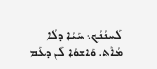ܠܰܚܢܳܢܳܟ܆ ܚܰܝܳܐ ܕܠܳܐ ܡܳܐܶܬ. ܘܰܐܫܘܳܐ ܠܰܢ ܕܥܰܡ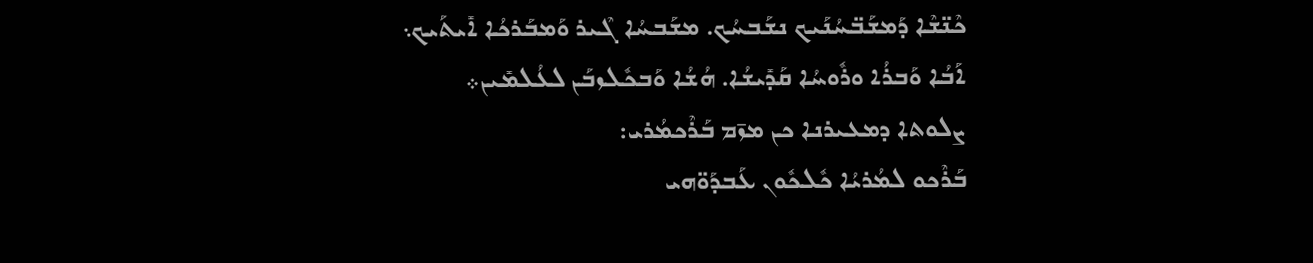ܟܶܢ̈ܫܶܐ ܕܰܡܫܰܒ̈ܚܳܢܰܝܟ ܢܫܰܒܚܳܟ. ܡܫܰܒܚܳܐ ܓܶܝܪ ܘܰܡܒܰܪܟܳܐ ܐܺܝܬܰܝܟ܆ ܐܰܒܳܐ ܘܰܒܪܳܐ ܘܪܽܘܚܳܐ ܩܰܕܺܝܫܳܐ. ܗܳܫܳܐ ܘܰܒܟܽܠܙܒܰܢ ܠܥܳܠܡܺܝܢ܀
ܨܠܘܬܐ ܕܡܥܝܪܢܐ ܟܢ ܡܙ̄ܡ ܒܰܪܶܟܡܳܪܝ:
ܒܰܪܶܟܘ ܠܡܳܪܝܳܐ ܟܽܠܟܽܘܢ ܥܰܒܕܰܘ̈ܗܝ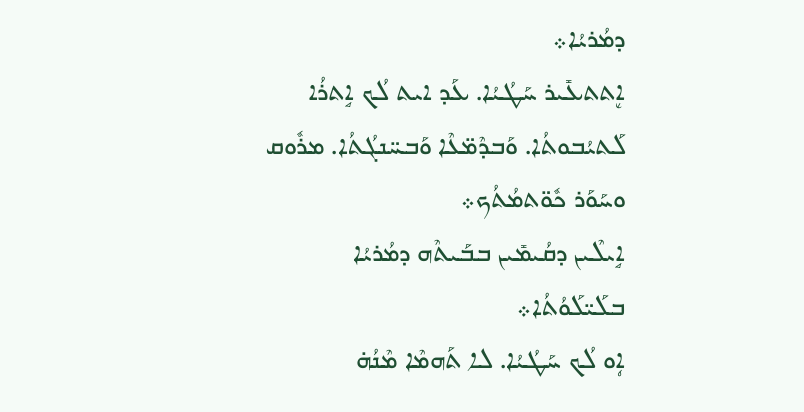ܕܡܳܪܝܳܐ܀
ܐܷܬܬܥܺܝܪ ܚܰܛܳܝܳܐ. ܥܰܕ ܐܝܬ ܠܳܟ ܐܱܬܪܳܐ ܠܰܬܝܳܒܘܬܳܐ. ܘܰܒܕܶܡ̈ܥܶܐ ܘܰܒܚ̈ܢܓܳܬܳܐ. ܡܪܽܘܩ ܘܚܰܘܰܪ ܟܽܘ̈ܬܡܳܬܳܟ܀
ܐܱܝܠܶܝܢ ܕܩܳܝܡܺܝܢ ܒܒܰܝܬܶܗ ܕܡܳܪܝܳܐ ܒܠܰܝ̈ܠܰܘܳܬܳܐ܀
ܐܴܘ ܠܳܟ ܚܰܛܳܝܳܐ. ܠܐ ܬܰܗܡܶܐ ܡܶܢܳܗ̇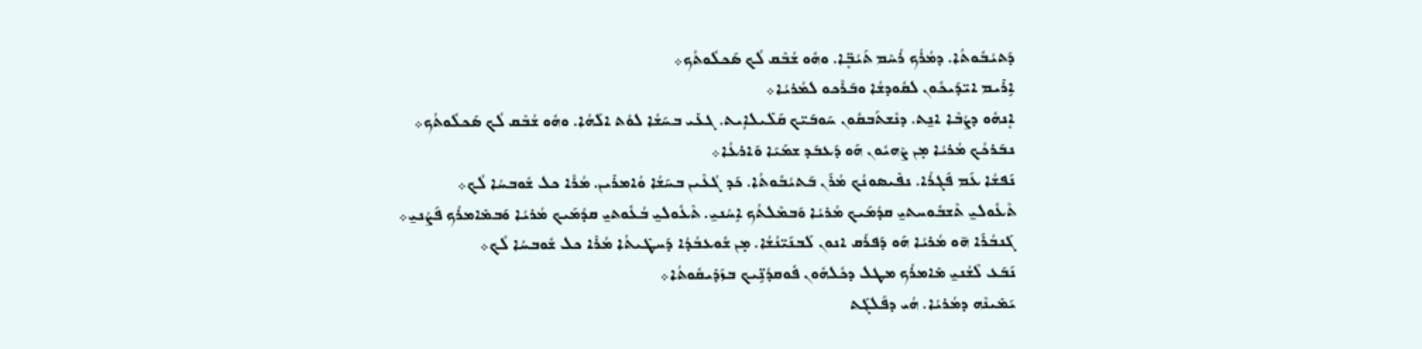ܕܰܬܝܳܒܽܘܬܳܐ. ܕܡܳܪܳܟ ܪܳܚܶܡ ܬܰܝܳܒܷ̈ܐ. ܘܗܽܘ ܫܳܒܶܩ ܠܳܟ ܣܰܟܠܽܘܬܳܟ܀
ܐܱܪܺܝܡ ܐܝ̈ܕܰܝܟܽܘܢ ܠܩܽܘܕܫܳܐ ܘܒܰܪܶܟܘ ܠܡܳܪܝܳܐ܀
ܐܷܢܗܽܘ ܕܨܳܒܶܐ ܐܢ̱ܬ. ܕܢܶܫܬܰܒܩܽܘܢ ܚܰܘܒܰܝ̈ܟ ܩܰܠܺܝܠܐܴܝܬ. ܓܥܺܝ ܒܚܰܫܳܐ ܠܘܳܬ ܐܠܰܗܳܐ. ܘܗܽܘ ܫܳܒܶܩ ܠܳܟ ܣܰܟܠܽܘܬܳܟ܀
ܢܒܰܪܟܳܟ ܡܳܪܝܳܐ ܡ̣ܢ ܨܶܗܝܽܘܢ ܗܰܘ ܕܰܥܒܰܕ ܫܡܰܝܰܐ ܘܰܐܪܥܳܐ܀
ܢܰܦܫܳܐ ܥܰܡ ܦܰܓܪܳܐ. ܢܦܺܝܣܘܢܳܟ ܡܳܪܰܢ ܒܰܬܝܳܒܽܘܬܳܐ. ܟܰܕ ܓܳܥܶܝܢ ܒܚܰܫܳܐ ܘܳܐܡܪܺܝܢ. ܡܳܪܶܐ ܟܠ ܫܽܘܒܚܳܐ ܠܳܟ܀
ܬܶܥܽܘܠܝ̱ ܬܶܫܒܽܘܚܬܝ̱ ܩܕܳܡܰܝܟ ܡܳܪܝܳܐ ܘܰܒܡܶܠܬܳܟ ܐܱܚܳܢܝ̱. ܬܶܥܽܘܠܝ̱ ܒܳܥܽܘܬܝ̱ ܩܕܳܡܰܝܟ ܡܳܪܝܳܐ ܘܰܒܡܺܐܡܪܳܟ ܦܰܨܳܢܝ̱܀
ܓܰܢܒܳܪܰܐ ܗ̄ܘ ܡܳܪܝܳܐ ܗܰܘ ܕܰܦܪܰܩ ܐܢܘܢ ܠܰܒܢܰܝ̈ܢܳܫܳܐ. ܡ̣ܢ ܫܽܘܥܒܳܕܳܐ ܕܰܚܛܺܝܬܳܐ ܡܳܪܶܐ ܟܠ ܫܽܘܒܚܳܐ ܠܳܟ܀
ܢܰܒܰܥ ܠܶܫܳܢܝ̱ ܡܺܐܡܪܳܟ ܡܛܠ ܕܟܽܠܗܽܘܢ ܦܽܘܩܕܳܢܱ̈ܝܟ ܒܙܰܕܺܝܩܽܘܬܳܐ܀
ܝܰܡܺܝܢܶܗ ܕܡܳܪܝܳܐ. ܗܳܝ ܕܦܰܠܓܰܬ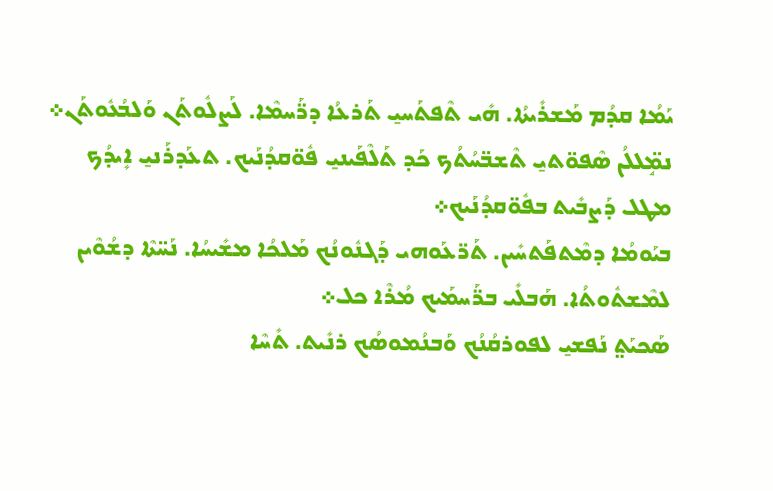ܝܰܡܳܐ ܩܕܳܡ ܡܰܫܪܺܝܬܳܐ. ܗܺܝ ܬܶܦܬܰܚܝ̱ ܬܰܪܥܳܐ ܕܪ̈ܰܚܡܶܐ. ܠܰܨܠܽܘܬܰܢ ܘܰܠܒܳܥܽܘܬܰܢ܀
ܢܡܱ̈ܠܠܳܢ ܣܶܦܘ̈ܬܝ̱ ܬܶܫܒ̈ܚܳܬܳܟ ܟܰܕ ܬܰܠܶܦܰܝܢܝ̱ ܦܽܘ̈ܩܕܳܢܰܝܟ. ܬܥܰܕܪܰܢܝ̱ ܐܻܝܕܳܟ ܡܛܠ ܕܰܨܒܺܝܬ ܒܦܽܘ̈ܩܕܳܢܰܝܟ܀
ܒܝܰܘܡܳܐ ܕܡܶܬܦܰܬܚܺܝܢ. ܬܰܪ̈ܥܰܘܗܝ ܕܰܓܢܽܘܢܳܟ ܡܰܠܟܳܐ ܡܫܺܝܚܳܐ. ܢܰܚ̈ܬܶܐ ܕܫܳܘܶܝܢ ܠܡܶܫܬܽܘܬܳܐ. ܗܰܒܠܺܝ ܒܪ̈ܰܚܡܰܝܟ ܡܳܪܶܐ ܟܠ܀
ܣܰܟܝܰܬ݀ ܢܰܦܫܝ̱ ܠܦܘܪܩܳܢܳܟ ܘܰܒܢܳܡܘܣܳܟ ܪܢܺܝܬ. ܬܺܚܶܐ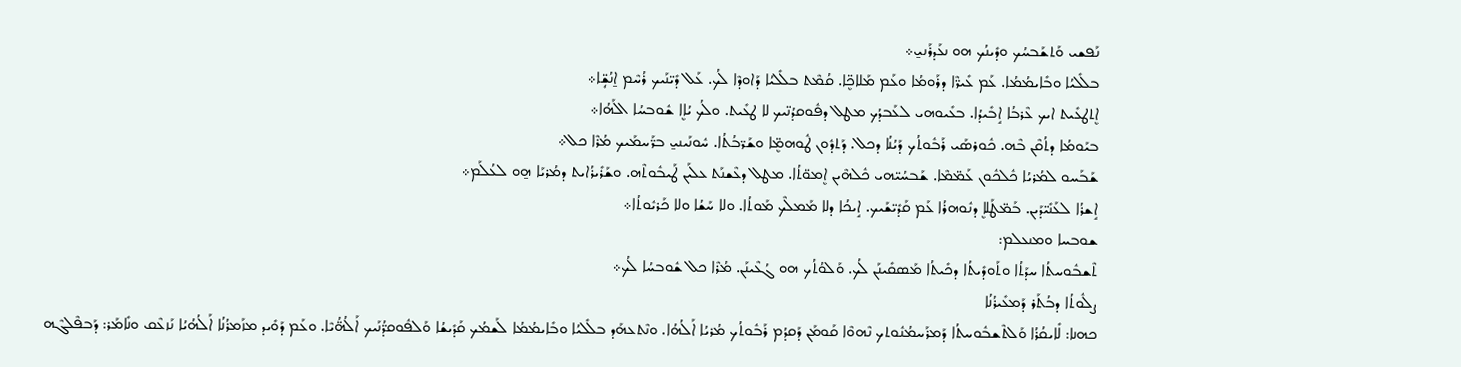ܢܰܦܫܝ ܘܰܬܫܰܒܚܳܟ ܘܕܺܝܢܳܟ ܗܘ ܢܥܰܕܪܰܢܝ̱܀
ܒܠܺܠܝܳܐ ܘܒܺܐܝܡܳܡܳܐ. ܥܰܡ ܥܺܝܪ̈ܶܐ ܕܪܰܘܡܳܐ ܘܥܰܡ ܡܰܠܐܟܷ̈ܐ. ܩܳܡܶܬ ܒܠܺܠܝܳܐ ܕܰܐܘܕܶܐ ܠܳܟ. ܥܰܠ ܕܺܝ̈ܢܰܝܟ ܪܳܚܶܡ ܐ̱ܢܳܫܴ̈ܐ܀
ܐܷܬܛܥܺܝܬ ܐܝܟ ܥܶܪܒܳܐ ܐܱܒܺܝܕܳܐ. ܒܥܺܝܘܗܝ ܠܥܰܒܕܳܟ ܡܛܠ ܕܦܽܘܩܕܳܢ̈ܝܟ ܠܐ ܛܥܺܝܬ. ܘܠܳܟ ܝܳܐܷܐ ܫܽܘܒܚܳܐ ܐܠܰܗܳܐ܀
ܒܝܰܘܡܳܐ ܕܬܳܩܶܢ ܒܶܗ. ܟܽܘܪܣܰܝ ܪܰܒܽܘܬܳܟ ܕܰܝܳܢܳܐ ܕܟܠ. ܕܰܬܕܽܘܢ ܛܽܘܗܡܷ̈ܐ ܘܫܰܪ̈ܒܳܬܳܐ. ܚܽܘܢܰܝܢܝ̱ ܒܪ̈ܰܚܡܰܝܟ ܡܳܪܶܐ ܟܠ܀
ܫܰܒܰܚܘ ܠܡܳܪܝܳܐ ܟܽܠܟܽܘܢ ܥܰܡ̈ܡܶܐ. ܫܰܒܚܳܝ̈ܗܝ ܟܽܠܗܶܝܢ ܐܷܡܘ̈ܬܳܐ. ܡܛܠ ܕܥܶܫܢܰܬ ܥܠܰܝܢ ܛܰܝܒܽܘܬܶܗ. ܘܫܰܪܺܝܪܳܐܝܬ ܕܡܳܪܝܰܐ ܗ̱ܘ ܠܥܳܠܰܡ܀
ܐܱܫܪܳܐ ܠܥܰܢܺܝ̈ܕܰܝܢ. ܒܰܡ̈ܛܰܠܐܷ ܕܢܽܘܗܪܳܐ ܥܰܡ ܩܰܕܺܝ̈ܫܰܝܟ. ܐܱܝܟܳܐ ܕܠܐ ܡܰܡܠܶܟ ܡܰܘܬܳܐ. ܘܠܐ ܚܰܫܳܐ ܘܠܐ ܟܰܪܝܽܘܬܳܐ܀
ܫܘܒܚܐ ܘܡܢܥܠܡ:
ܬܶܫܒܽܘܚܬܳܐ ܚܕܰܬܳܐ ܘܬܰܘܕܺܝܬܳܐ ܕܟܺܝܬܳܐ ܡܰܣܩܺܝܢܰܢ ܠܳܟ. ܘܰܠܘܳܬܳܟ ܗܘ ܓܳܥܶܝܢܰܢ. ܡܳܪܶܐ ܟܠ ܫܽܘܒܚܳܐ ܠܳܟ܀
ܨܠܽܘܬܳܐ ܕܒܳܬܰܪ ܕܰܡܥܺܝܪܳܢܳܐ
ܟܗܢܐ: ܠܺܐܝܩܳܪܳܐ ܘܰܠܬܶܫܒܽܘܚܬܳܐ ܕܰܡܪܰܚܡܳܢܽܘܬܟ ܢܶܗܘܶܐ ܩܰܘܡܰܢ ܕܰܩܕܳܡ ܪܰܒܽܘܬܳܟ ܡܳܪܝܳܐ ܐܰܠܳܗܳܐ. ܘܢܶܬܥܗܰܕ ܒܠܺܠܝܳܐ ܘܒܺܐܝܡܳܡܳܐ ܠܰܫܡܳܟ ܩܰܕܺܝܫܳܐ ܘܰܠܦܽܘܩܕ̈ܳܢܰܝܟ ܐܰܠܳܗ̈ܳܝܶܐ. ܘܥܰܡ ܕܰܘܺܝܕ ܡܙܰܡܪܳܢܳܐ ܐܰܠܳܗܳܝܳܐ ܢܰܙܥܶܩ ܘܢܺܐܡܰܪ: ܕܰܒܦܶܠܓܶܗ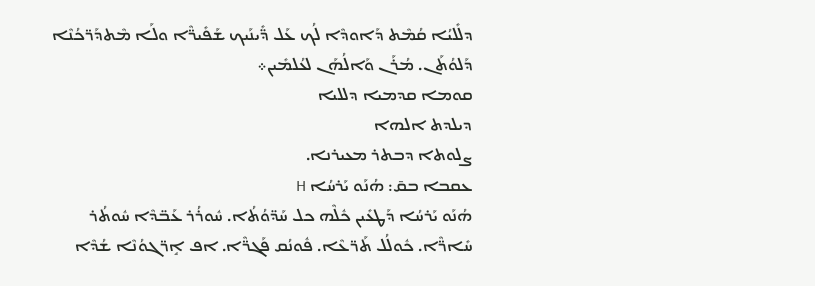ܕܠܺܠܝܳܐ ܩܳܡܶܬ ܕܰܐܘܕܶܐ ܠܳܟ ܥܰܠ ܕ̈ܺܝܢܰܝܟ ܫܰܦܺܝܪ̈ܶܐ ܘܠܰܐ ܡܶܬܕܰܪ̈ܟܳܢܶܐ ܕܰܠܘܳܬܰܢ. ܡܳܪܰܢ ܘܰܐܠܳܗܰܢ ܠܥܳܠܡܺܝܢ܀
ܩܘܡܐ ܩܕܡܝܐ ܕܠܠܝܐ
ܕܝܠܕܬ ܐܠܗܐ
ܨܠܘܬܐ ܕܒܬܪ ܡܥܝܪܢܐ.
ܥܩܒܐ ܒܩ̄: ܗܳܢܰܘ ܝܰܪܚܳܐ H
ܗܳܢܰܘ ܝܰܪܚܳܐ ܕܰܛܥܺܝܢ ܟܽܠܶܗ ܟܠ ܚܰܕ̈ܘܳܬܳܐ. ܚܽܘܪܳܪ ܥܰܒ̈ܕܶܐ ܚܽܘܬܳܪ ܚܺܐܪ̈ܶܐ. ܟܽܘܠܳܠ ܬܰܪ̈ܥܶܐ. ܦܽܘܢܳܩ ܦܰܓܪ̈ܶܐ. ܐܦ ܐܱܪ̈ܓܘܳܢܶܐ ܫܳܕܶܐ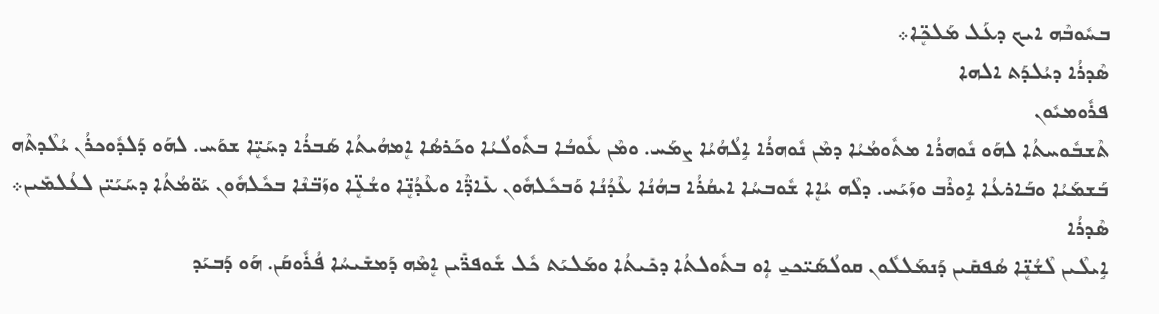ܒܚܽܘܒܶܗ ܐܝܟ ܕܥܰܠ ܡܰܠܟܷ̈ܐ܀
ܣܶܕܪܳܐ ܕܝܳܠܕܰܬ ܐܠܗܐ
ܦܪܽܘܡܝܽܘܢ
ܬܶܫܒܽܘܚܬܳܐ ܠܗܰܘ ܢܽܘܗܪܳܐ ܡܬܽܘܡܳܝܳܐ ܕܡܶܢ ܢܽܘܗܪܳܐ ܐܱܠܳܗܳܝܳܐ ܨܡܰܚ. ܘܡܶܢ ܥܽܘܒܳܐ ܒܬܽܘܠܳܝܳܐ ܘܟܰܪܣܳܐ ܐܷܡܗܳܝܬܳܐ ܣܰܒܪܳܐ ܕܚܰܝܷ̈ܐ ܫܘܰܚ. ܠܗܰܘ ܕܰܠܕܽܘܟܪܳܢ ܝܳܠܶܕܬܶܗ ܒܰܫܡܰܝܳܐ ܘܒܰܐܪܥܳܐ ܐܱܘܪܶܒ ܘܙܰܝܰܚ. ܕܠܶܗ ܝܳܐܷܐ ܫܽܘܒܚܳܐ ܐܝܩܳܪܳܐ ܒܗܳܢܳܐ ܥܶܕܳܢܳܐ ܘܰܒܟܽܠܗܽܘܢ ܥܺܐܕ̈ܶܐ ܘܥܶܕܳܢܷ̈ܐ ܘܫܳܥܷ̈ܐ ܘܙܰܒ̈ܢܶܐ ܒܟܽܠܗܽܘܢ ܝܰܘ̈ܡܳܬܳܐ ܕܚܰܝܰܝ̈ܢ ܠܥܳܠܡܺܝܢ܀
ܣܶܕܪܳܐ
ܐܱܝܠܶܝܢ ܠܶܫܳܢܷ̈ܐ ܣܳܦܩܺܝܢ ܕܰܢܡܰܠܠܽܘܢ ܩܘܠܳܣܰܝ̈ܟܝ̱ ܐܴܘ ܒܬܽܘܠܬܳܐ ܕܟܺܝܬܳܐ ܘܡܰܠܝܰܬ ܟܽܠ ܫܽܘܦܪ̈ܺܝܢ ܐܷܡܶܗ ܕܰܡܫܺܝܚܳܐ ܦܳܪܽܘܩܰܢ. ܗܰܘ ܕܰܒܝܰܕ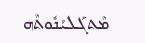ܡܶܬܓܰܠܝܳܢܽܘܬܶܗ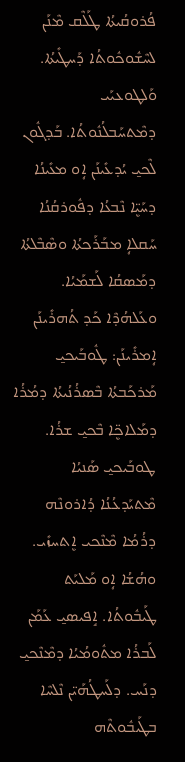ܦܳܪܘܩܳܝܬܳܐ ܛܰܠܶܩ ܡܶܢܰܢ ܠܚܶܫܽܘܟܽܘܬܳܐ ܕܰܚܛܺܝܬܳܐ. ܘܰܠܛܘܥܝܰܝ ܕܡܶܬܚܰܒܠܳܢܽܘܬܳܐ. ܒܰܕܓܽܘܢ ܠܶܟܝ̱ ܝܳܕܥܺܝܢܰܢ ܐܴܘ ܡܥܺܝܢܳܐ ܕܚܰܝܷ̈ܐ ܢܶܒܥܳܐ ܕܦܽܘܪܩܳܢܳܐ ܚܰܩܠܐܴ ܡܒܰܪܰܟܬܳܐ ܘܣܶܒܶܠܬܳܐ ܕܡܰܣܩܳܐ ܠܰܫܡܰܝܳܐ. ܘܥܰܠܗܳܕܶܐ ܟܰܕ ܬܳܗܪܺܝܢܰܢ ܐܴܡܪܺܝܢܰܢ: ܛܽܘܒܰܝܟܝ̱ ܡܰܪܟܰܒܬܳܐ ܒܶܣܪܳܢܳܝܬܳܐ ܕܡܳܪܳܐ ܕܡܰܠܐܟܷ̈ܐ ܒܶܟܝ̱ ܫܪܳܐ. ܛܘܒܰܝܟܝ̱ ܣܰܢܝܳܐ ܡܶܬܝܰܕܥܳܢܳܐ ܕܳܐܪܘܢܶܗ ܕܪܳܡܳܐ ܡܶܢܶܟܝ ܐܷܬܚܙܺܝ. ܘܗܳܫܳܐ ܐܴܘ ܡܰܠܝܰܬ ܛܰܝܒܽܘܬܳܐ. ܐܱܦܝܣܝ̱ ܥܰܡܰܢ ܠܰܒܪܳܐ ܡܬܽܘܡܳܝܳܐ ܕܡܶܢܶܟܝ̱ ܕܢܰܚ. ܕܠܰܚܛܳܗܰܝ̈ܢ ܢܶܠܚܶܐ ܒܛܰܝܒܽܘܬܶܗ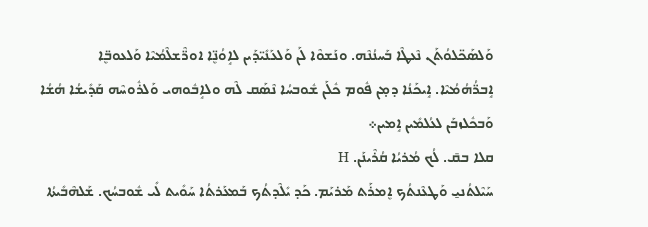ܘܰܠܣܰܟ̈ܠܘܳܬܰܢ ܢܶܥܛܶܐ ܒܰܚܢܳܢܶܗ. ܘܢܰܫܘܶܐ ܠܰܢ ܘܰܠܥܰܢܺܝ̈ܕܰܝܢ ܠܐܱܘܳܢܷ̈ܐ ܐܘܪ̈ܶܫܠܶܡܳܝܶܐ ܘܰܠܥܘܒܷ̈ܐ ܐܱܒܪ̈ܳܗܳܡܳܝܶܐ. ܐܱܝܟܰܢܳܐ ܕܡ̣ܢ ܦܽܘܡ ܟܽܠܰܢ ܫܽܘܒܚܳܐ ܢܶܣܰܩ ܠܶܗ ܘܠܐܱܒܽܘܗܝ ܘܰܠܪܽܘܚܶܗ ܩܰܕܺܝܫܳܐ ܗܳܫܳܐ ܘܰܒܟܽܠܙܒܰܢ ܠܥܳܠܡܺܝܢ ܐܱܡܝܢ܀
ܩܠܐ ܒܩ̄. ܠܳܟ ܡܳܪܝܳܐ ܩܳܪܶܝܢܰܢ. H
ܚܰܝܶܠܬܳܢܝ̱ ܘܰܛܥܶܢܬܳܟ ܐܷܡܪܰܬ ܡܰܪܝܰܡ. ܟܰܕ ܝܺܠܶܕܬܳܟ ܒܰܡܥܰܪܬܳܐ ܚܰܘܺܝܬ ܠܺܝ ܫܽܘܒܚܳܟ. ܫܰܠܗܶܒܺܝܬܳܐ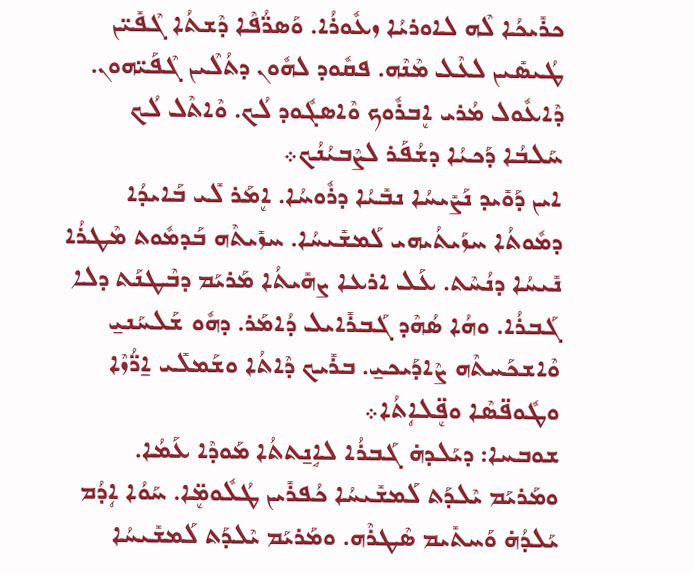ܟܪܺܝܟܳܐ ܠܶܗ ܠܐܘܪܝܳܐ ܙܥܽܘܪܳܐ. ܘܰܣܪ̈ܳܦܶܐ ܕܶܫܬܳܐ ܓܶܦܺܝ̈ܢ ܛܳܝܣܺܝܢ ܠܥܶܠ ܡܶܢܶܗ. ܦܩܽܘܕ ܠܗܽܘܢ ܕܬܳܠܶܝܢ ܓܶܦܰܝ̈ܗܘܢ. ܕܶܐܥܽܘܠ ܡܳܪܝ ܐܷܒܪܽܘܟ ܘܶܐܣܓܽܘܕ ܠܳܟ. ܘܶܐܬܶܠ ܠܳܟ ܚܰܠܒܳܐ ܕܰܟܝܳܐ ܕܫܳܦܰܪ ܠܨܶܒܝܳܢܳܟ܀
ܐܝܢ ܕܰܘܺܝܕ ܢܰܨܺܝܚܳܐ ܢܒܺܝܳܐ ܕܪܽܘܚܳܐ. ܐܷܡܰܪ ܠܺܝ ܒܰܐܝܕܳܐ ܕܡܽܘܬܳܐ ܚܙܰܝܬܳܝܗܝ ܠܰܡܫܺܝܚܳܐ. ܚܙܺܝܬܶܗ ܒܰܕܡܽܘܬ ܡܶܛܪܳܐ ܢܺܝܚܳܐ ܕܢܳܚܶܬ. ܥܰܠ ܐܪܥܐ ܨܗܺܝܬܳܐ ܡܰܪܝܰܡ ܕܒܶܛܢܰܬ ܕܠܐ ܓܰܒܪܳܐ. ܘܗܳܐ ܣܳܗܶܕ ܓܰܒܪܺܐܝܠ ܕܳܐܡܰܪ. ܕܗܽܘ ܫܰܠܚܰܢܝ̱ ܘܶܐܫܟܰܚܬܶܗ ܨܶܐܕܰܝܟܝ̱. ܒܪܺܝܟ ܕܶܐܬܳܐ ܘܫܰܡܠܺܝ ܐ̱ܪ̈ܳܙܶܐ ܘܛܽܘܦ̈ܣܶܐ ܘܦܷ̈ܠܐܴܬܳܐ܀
ܫܘܒܚܐ: ܕܝܰܠܕܗ̇ ܓܰܒܪܳܐ ܠܐܱܢ̱ܬܬܳܐ ܡܰܘܕܶܐ ܥܰܡܳܐ. ܘܡܰܪܝܰܡ ܝܶܠܕܰܬ ܠܰܡܫܺܝܚܳܐ ܟܳܦܪܺܝܢ ܛܳܠܽܘܡܷ̈ܐ. ܚܰܘܳܐ ܐܴܕܳܡ ܝܰܠܕܳܗ̇ ܘܰܚܬܺܝܡ ܣܶܛܪܶܗ. ܘܡܰܪܝܰܡ ܝܶܠܕܰܬ ܠܰܡܫܺܝܚܳܐ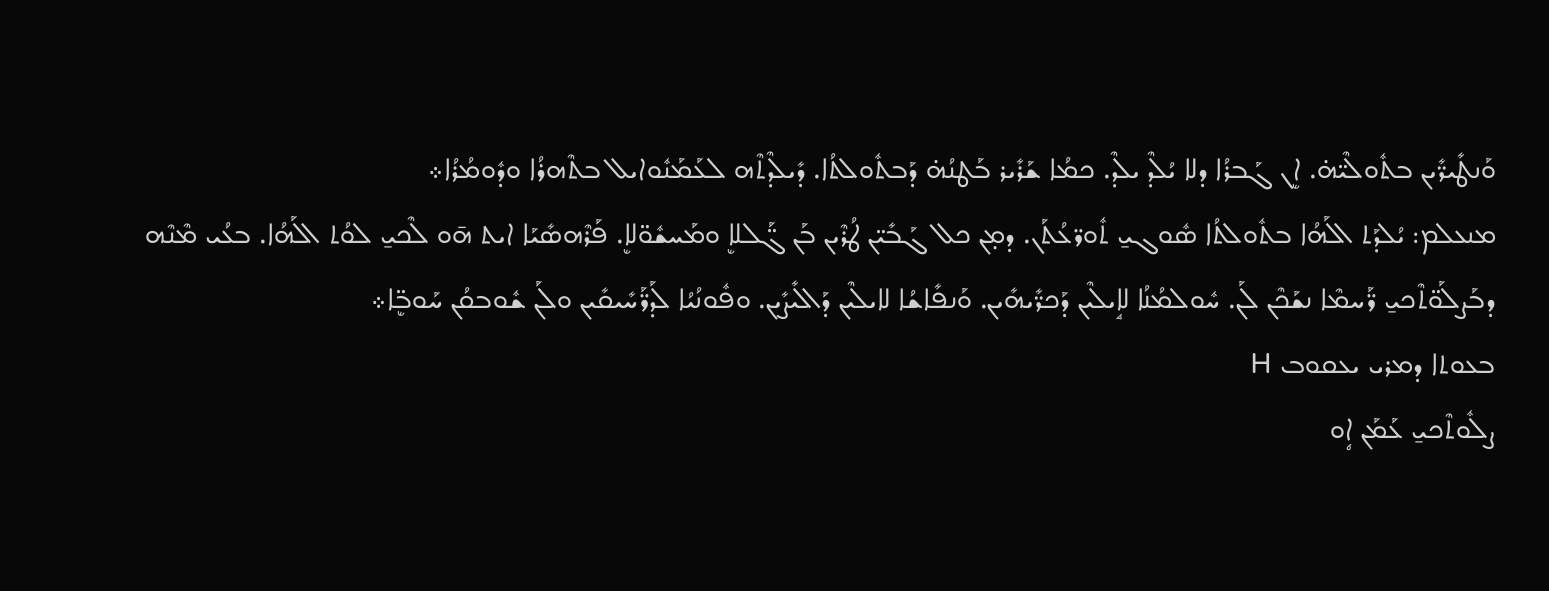ܘܰܢܛܺܝܪ̈ܺܝܢ ܒܬܽܘܠܶܝ̈ܗ̇. ܐܷܢ ܓܰܒܪܳܐ ܕܠܐ ܝܳܠܶܕ ܝܠܶܕ. ܟܡܳܐ ܫܰܪܺܝܪ ܒܰܛܢܳܗ̇ ܕܰܒܬܽܘܠܬܳܐ. ܕܺܝܠܶܕܬܶܗ ܠܥܰܡܰܢܽܘܐܝܠ ܒܬܶܗܪܳܐ ܘܕܽܘܡܳܪܳܐ܀
ܡܢܥܠܡ: ܝܳܠܕܰܬ ܐܠܰܗܳܐ ܒܬܽܘܠܬܳܐ ܣܽܘܓܝ̱ ܬܽܘܪ̈ܥܳܬܰܢ. ܕܡ̣ܢ ܟܠ ܓܰܒܺܝ̈ܢ ܛܳܪܶܝܢ ܒܰܢ ܓ̈ܰܠܠܐܷ ܘܡܰܚܫܽܘ̈ܠܐܷ. ܦܰܪܶܗܣܺܝܰܐ ܐܝܬ ܗ̄ܘ ܠܶܟܝ̱ ܠܘܳܬ ܐܠܰܗܳܐ. ܒܥܳܝ ܡܶܢܶܗ ܕܒܰܨܠܰܘ̈ܬܶܟܝ̱ ܪ̈ܰܚܡܶܐ ܢܫܰܟܶܢ ܠܰܢ. ܚܽܘܠܡܳܢܳܐ ܠܐܱܝܠܶܝܢ ܕܰܟܪ̈ܺܝܗܺܝܢ. ܘܰܢܦܺܐܫܳܐ ܠܐܝܠܶܝܢ ܕܰܐܠܺܝܨܺܝܢ. ܘܦܽܘܢܳܝܳܐ ܠܰܕܪ̈ܰܚܺܝܩܺܝܢ ܘܠܰܢ ܫܽܘܒܩܳܢ ܚܰܘܒܷ̈ܐ܀
ܒܥܘܬܐ ܕܡܪܝ ܝܥܩܘܒ H
ܨܠܽܘܬܶܟܝ̱ ܥܰܡܰܢ ܐܴܘ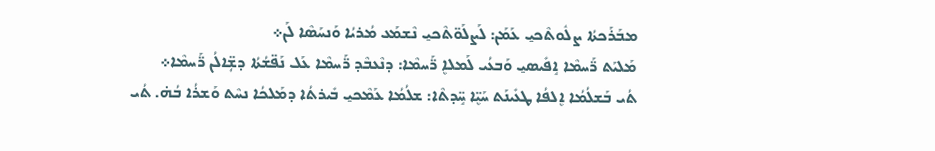ܡܒܰܪܰܟܬܳܐ ܨܠܽܘܬܶܟܝ̱ ܥܰܡܰܢ: ܠܰܨܠܰܘ̈ܬܶܟܝ̱ ܢܶܫܡܰܥ ܡܳܪܝܳܐ ܘܰܢܚܰܣܶܐ ܠܰܢ܀
ܡܰܠܝܰܬ ܪ̈ܰܚܡܶܐ ܐܱܦܺܝܣܝ̱ ܘܰܒܥܳܝ ܠܰܡܠܐܷ ܪ̈ܰܚܡܶܐ: ܕܢܶܥܒܶܕ ܪ̈ܰܚܡܶܐ ܥܰܠ ܢܰܦ̈ܫܳܬܳܐ ܕܫܴ̈ܐܠܳܢ ܪ̈ܰܚܡܶܐ܀
ܬܳܝ ܒܰܫܠܳܡܳܐ ܐܷܠܦܳܐ ܛܥܺܝܢܰܬ ܚܰܝܷ̈ܐ ܚܱ̈ܕܬܶܐ: ܫܠܳܡܳܐ ܥܰܡܶܟܝ̱ ܒܺܝܪܬܳܐ ܕܡܰܠܟܳܐ ܢܚܶܬ ܘܰܫܪܳܐ ܒܳܗ̇. ܬܳܝ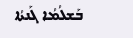ܒܰܫܠܳܡܳܐ ܓܰܢܬܳܐ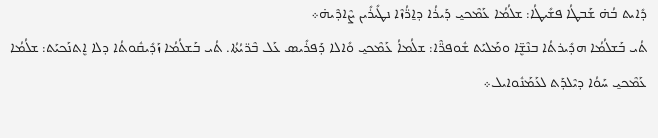ܕܺܐܝܬ ܒܳܗ̇ ܫܰܒܛܳܐ ܦܫܺܝܛܳܐ: ܫܠܳܡܳܐ ܥܰܡܶܟܝ̱ ܕܰܝܪܳܐ ܕܐ̱ܪ̈ܳܙܶܐ ܢܛܺܝܪܺܝܢ ܨܶܐܕܶܝܗ̇܀
ܬܳܝ ܒܰܫܠܳܡܳܐ ܗܕܺܝܪܬܳܐ ܒܢܶܫܷ̈ܐ ܘܡܰܠܝܰܬ ܫܽܘܦܪ̈ܶܐ: ܫܠܳܡܐܳ ܥܰܡܶܟܝ̱ ܘܺܐܠܐ ܕܰܦܪܺܝܣ ܥܰܠ ܒܶܪ̈ܝܳܬܳܐ. ܬܳܝ ܒܰܫܠܳܡܳܐ ܙܰܕܺܝܩܽܘܬܳܐ ܕܠܐ ܐܷܬܢܰܟܝܰܬ: ܫܠܳܡܳܐ ܥܰܡܶܟܝ̱ ܚܰܘܳܐ ܕܝܶܠܕܰܬ ܠܥܰܡܰܢܽܘܐܝܠ܀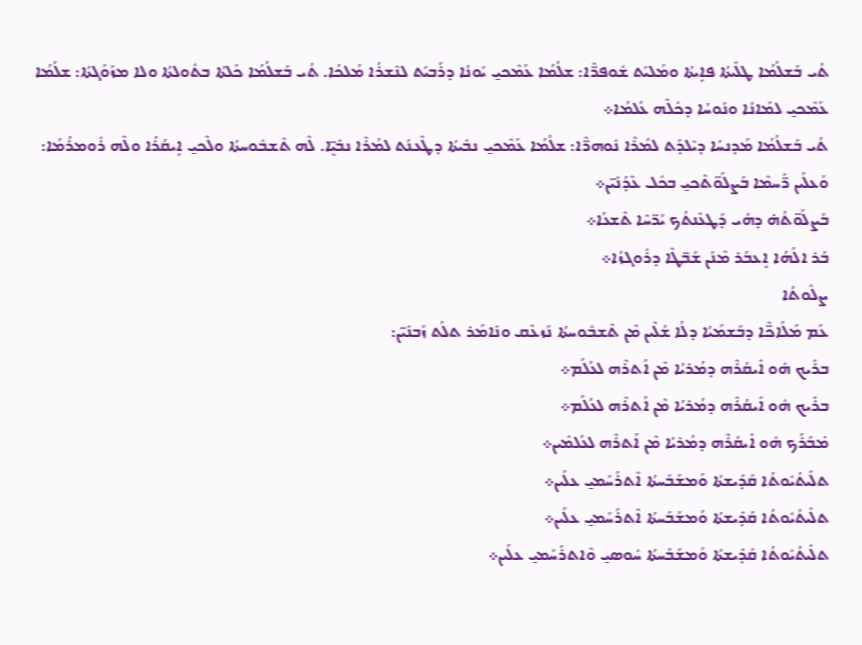ܬܳܝ ܒܰܫܠܳܡܳܐ ܛܠܺܝܬܳܐ ܦܐܻܝܬܳܐ ܘܡܰܠܝܰܬ ܫܽܘܦܪ̈ܶܐ: ܫܠܳܡܳܐ ܥܰܡܶܟܝ̱ ܝܰܘܢܳܐ ܕܪܰܒܝܰܬ ܠܢܶܫܪܳܐ ܡܰܠܟܳܐ. ܬܳܝ ܒܰܫܠܳܡܳܐ ܟܰܠܬܳܐ ܒܬܽܘܠܬܳܐ ܘܠܐ ܡܙܰܘܰܓܬܳܐ: ܫܠܳܡܳܐ ܥܰܡܶܟܝ̱ ܠܡܺܐܢܳܐ ܘܢܰܘܚܳܐ ܕܟܽܠܶܗ ܥܳܠܡܳܐ܀
ܬܳܝ ܒܰܫܠܳܡܳܐ ܡܰܕܢܚܳܐ ܕܝܶܠܕܰܬ ܠܡܳܪܶܐ ܢܽܘܗܪ̈ܶܐ: ܫܠܳܡܳܐ ܥܰܡܶܟܝ̱ ܢܒܺܝܬܳܐ ܕܛܶܥܢܰܬ ܠܡܳܪܶܐ ܢܒܺܝܷ̈ܐ. ܠܶܗ ܬܶܫܒܽܘܚܬܳܐ ܘܠܶܟܝ̱ ܐܻܝܩܳܪܳܐ ܘܠܶܗ ܪܽܘܡܪܳܡܳܐ: ܘܰܥܠܰܝܢ ܪ̈ܰܚܡܶܐ ܒܰܨܠܰܘ̈ܬܶܟܝ̱ ܒܟܽܠ ܥܶܕܳܢܺܝ̈ܢ܀
ܒܰܨܠܰܘ̈ܬܳܗ̇ ܕܗܳܝ ܕܰܛܥܶܢܬܳܟ ܝܰܪ̈ܚܶܐ ܬܶܫܥܳܐ܀
ܒܰܪ ܐܠܰܗܳܐ ܐܱܥܒܰܪ ܡܶܢܰܢ ܫܰܒ̈ܛܶܐ ܕܪܽܘܓܙܳܐ܀
ܨܠܽܘܬܳܐ
ܥܰܡ ܡܰܠܰܐܟ̈ܶܐ ܕܒܰܫܡܰܝܳܐ ܕܠܳܐ ܫܳܠܶܝܢ ܡܶܢ ܬܶܫܒܽܘܚܬܳܐ ܢܰܙܥܶܩ ܘܢܺܐܡܰܪ ܬܠܳܬ ܙܰܒܢܺܝ̈ܢ:
ܒܪܺܝܟ ܗܽܘ ܐܺܝܩܳܪܶܗ ܕܡܳܪܝܳܐ ܡܶܢ ܐܰܬܪܶܗ ܠܥܳܠܰܡ܀
ܒܪܺܝܟ ܗܽܘ ܐܺܝܩܳܪܶܗ ܕܡܳܪܝܳܐ ܡܶܢ ܐܰܬܪܶܗ ܠܥܳܠܰܡ܀
ܡ̇ܒܰܪܰܟ ܗܽܘ ܐܺܝܩܳܪܶܗ ܕܡܳܪܝܳܐ ܡܶܢ ܐܰܬܪܶܗ ܠܥܳܠܡܺܝܢ܀
ܬܠܺܝܬܳܝܽܘܬܳܐ ܩܰܕܺܝܫܬܳܐ ܘܰܡܫܰܒܰܚܬܳܐ ܐܶܬܪܰܚܰܡܝ̱ ܥܠܰܝܢ܀
ܬܠܺܝܬܳܝܽܘܬܳܐ ܩܰܕܺܝܫܬܳܐ ܘܰܡܫܰܒܰܚܬܳܐ ܐܶܬܪܰܚܰܡܝ̱ ܥܠܰܝܢ܀
ܬܠܺܝܬܳܝܽܘܬܳܐ ܩܰܕܺܝܫܬܳܐ ܘܰܡܫܰܒܰܚܬܳܐ ܚܽܘܣܝ̱ ܘܶܐܬܪܰܚܰܡܝ̱ ܥܠܰܝܢ܀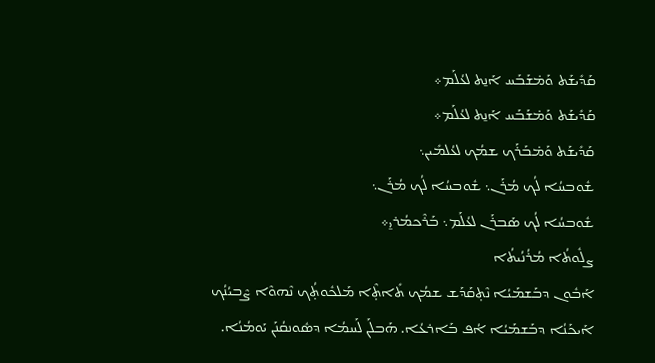ܩܰܕܺܝܫܰܬ ܘܰܡ̇ܫܰܒܰܚ ܐܰܢ̱ܬ ܠܥܳܠܰܡ܀
ܩܰܕܺܝܫܰܬ ܘܰܡ̇ܫܰܒܰܚ ܐܰܢ̱ܬ ܠܥܳܠܰܡ܀
ܩܰܕܺܝܫܰܬ ܘܰܡ̇ܒܰܪܰܟ ܫܡܳܟ ܠܥܳܠܡܺܝܢ܆
ܫܽܘܒܚܳܐ ܠܳܟ ܡܳܪܰܢ܆ ܫܽܘܒܚܳܐ ܠܳܟ ܡܳܪܰܢ܆
ܫܽܘܒܚܳܐ ܠܳܟ ܣܰܒܪܰܢ ܠܥܳܠܰܡ܆ ܒܰܪܶܟܡܳܪܝ̱܀
ܨܠܽܘܬܳܐ ܡܳܪܳܢܳܝܬܳܐ
ܐܰܒܽܘܢ ܕܒܰܫܡܰܝܳܐ ܢܶܬ̣ܩܰܕܰܫ ܫܡܳܟ ܬܺܐܬ̣ܶܐ ܡܰܠܟܽܘܬ̣ܳܟ ܢܶܗܘܶܐ ܨܶܒܝܳܢܳܟ ܐܰܝܟܰܢܳܐ ܕܒܰܫܡܰܝܳܐ ܐܳܦ ܒܰܐܪܥܳܐ. ܗܰܒܠܰܢ ܠܰܚܡܳܐ ܕܣܽܘܢܩܳܢܰܢ ܝܰܘܡܳܢܳܐ.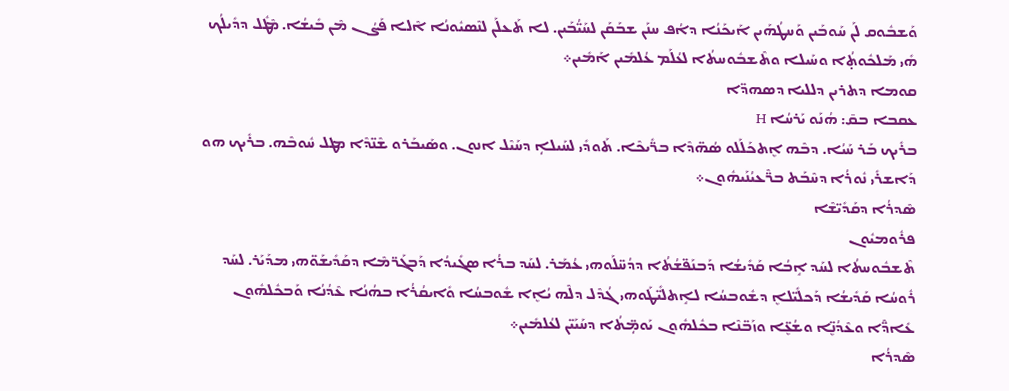ܘܰܫܒܽܘܩ ܠܰܢ ܚܰܘܒܰܝܢ ܘܰܚܛܳܗܰܝܢ ܐܰܝܟܰܢܳܐ ܕܐܳܦ ܚܢܰܢ ܫܒܰܩܰܢ ܠܚܰܝ̈ܳܒܰܝܢ. ܠܐ ܬܰܥܠܰܢ ܠܢܶܣܝܽܘܢܳܐ ܐܶܠܐ ܦܰܨܳܢ ܡܶܢ ܒܺܝܫܳܐ. ܡܶܛܽܠ ܕܕܺܝܠܳܟ ܗܺܝ ܡܰܠܟܽܘܬ̣ܳܐ ܘܚܰܝܠܐ ܘܬܶܫܒܽܘܚܬܳܐ ܠܥܳܠܰܡ ܥܳܠܡܺܝܢ ܐܰܡܺܝܢ܀
ܩܘܡܐ ܕܬܪܝܢ ܕܠܠܝܐ ܕܣܗܕ̈ܐ
ܥܩܒܐ ܒܩ̄: ܗܳܢܰܘ ܝܰܪܚܳܐ H
ܒܪܺܝܟ ܒܰܪ ܚܰܝܳܐ. ܕܒܶܗ ܐܷܬܟܰܠܰܠܘ ܣܳܗ̈ܕܶܐ ܒܪ̈ܺܝܟܶܐ. ܬܰܘܕܺܝ ܠܚܰܝܠܐܴ ܕܚܰܝܶܠ ܐܢܘܢ. ܘܣܰܝܒܰܪܘ ܫܶܢ̈ܕܶܐ ܡܛܠ ܚܽܘܒܶܗ. ܒܪܺܝܟ ܗܘ ܕܰܐܫܪܺܝ ܢܽܘܪܳܐ ܕܚܶܒܰܬ ܒܪ̈ܶܥܝܳܢܰܝܗܽܘܢ܀
ܣܶܕܪܳܐ ܕܩܰܕܺܝ̈ܫܶܐ
ܦܪܽܘܡܝܽܘܢ
ܬܶܫܒܽܘܚܬܳܐ ܠܚܰܕ ܐܱܒܳܐ ܩܰܕܺܝܫܳܐ ܕܰܒܢܰܦ̈ܫܳܬܳܐ ܕܕܳܚ̈ܠܰܘܗܝ ܥܳܡܰܪ. ܠܚܰܕ ܒܪܳܐ ܣܓܺܝܕܳܐ ܕܰܒܓܰܪ̈ܡܶܐ ܕܩܰܕܺܝܫܰܘ̈ܗܝ ܡܕܰܝܰܪ. ܠܚܰܕ ܪܽܘܚܳܐ ܩܰܕܺܝܫܳܐ ܕܰܟܠܺܝ̈ܠܐܷ ܕܫܽܘܒܚܳܐ ܠܐܱܬܠܺܝ̈ܛܰܘܗܝ ܓܳܕܶܠ ܕܠܶܗ ܝܳܐܷܐ ܫܽܘܒܚܳܐ ܘܺܐܝܩܳܪܳܐ ܒܗܳܢܳܐ ܥܶܕܳܢܳܐ ܘܰܒܟܽܠܗܽܘܢ ܥܺܐܕ̈ܶܐ ܘܥܶܕܳܢܷ̈ܐ ܘܫܳܥܷ̈ܐ ܘܙܰܒ̈ܢܶܐ ܒܟܽܠܗܽܘܢ ܝܰܘܡܴ̈ܬܳܐ ܕܚܰܝܰܝ̈ܢ ܠܥܳܠܡܺܝܢ܀
ܣܶܕܪܳܐ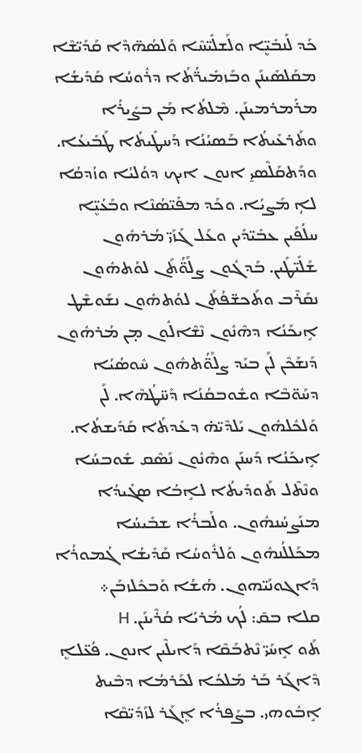ܟܰܕ ܠܰܢܒܺܝܷ̈ܐ ܘܠܰܫܠܺܝ̈ܚܶܐ ܘܰܠܣܳܗ̈ܕܶܐ ܩܰܕܺܝ̈ܫܶܐ ܡܩܰܠܣܺܝܢܰܢ ܘܒܰܙܡܺܝܪ̈ܳܬܳܐ ܕܪܽܘܚܳܐ ܩܰܕܺܝܫܳܐ ܡܪܰܡܪܡܝܢܰܢ. ܡܶܠܬܳܐ ܡܰܢ ܒܨܺܝܪܳܐ ܘܬܰܪܥܺܝܬܳܐ ܒܰܣܝܳܢܳܐ ܕܰܚܛܺܝܬܳܐ ܛܰܒܺܝܥܳܐ. ܘܕܰܬܩܰܠܶܣܝ̱ ܐܢܘܢ ܐܝܟ ܕܘܳܠܝܳܐ ܘܙܳܕܩܳܐ ܠܐܴ ܡܰܨܝܳܐ. ܘܟܰܕ ܡܦܺܝ̈ܣܳܢܶܐ ܘܒܰܥܳܝܷ̈ܐ ܚܠܳܦܰܝܢ ܥܒܺܝ̈ܕܺܝܢ ܘܥܰܠ ܓܰܙܰܝ̈ ܡܳܪܗܽܘܢ ܫܰܠܺܝ̈ܛܺܝܢ. ܒܰܕܓܽܘܢ ܨܠܰܘ̈ܳܬܰܢ ܠܘܳܬܗܽܘܢ ܢܩܰܪܶܒ ܘܬܰܟܫ̈ܦܳܬܰܢ ܠܘܳܬܗܽܘܢ ܢܫܰܘܫܶܛ ܐܱܝܟܰܢܳܐ ܕܗܶܢܽܘܢ ܢܶܫܶܐܠܽܘܢ ܡ̣ܢ ܡܳܪܗܽܘܢ ܕܰܢܫܰܟܶܢ ܠܰܢ ܒܝܰܕ ܨܠܰܘ̈ܳܬܗܽܘܢ ܚܽܘܣܳܝܳܐ ܕܚܰܘ̈ܒܶܐ ܘܫܽܘܒܩܳܢܳܐ ܕܰܚ̈ܛܳܗܶܐ. ܠܰܢ ܘܰܠܟܽܠܗܽܘܢ ܝܰܠܕܶܝ̈ܗ̇ ܕܥܺܕܬܳܐ ܩܰܕܺܝܫܬܳܐ. ܐܱܝܟܰܢܳܐ ܕܰܚܢܰܢ ܘܗܶܢܽܘܢ ܢܰܣܶܩ ܫܽܘܒܚܳܐ ܘܢܶܬܶܠ ܬܰܘܕܺܝܬܳܐ ܠܐܱܒܳܐ ܣܓܺܝܕܳܐ ܡܢܰܨܚܳܢܗܽܘܢ. ܘܠܰܒܪܳܐ ܫܒܺܝܚܳܐ ܡܟܰܠܠܳܢܗܽܘܢ ܘܰܠܪܽܘܚܳܐ ܩܰܕܺܝܫܳܐ ܓܳܡܘܪܳܐ ܕܰܐܓܘܢܰܝ̈ܗܘܢ. ܗܳܫܳܐ ܘܰܒܟܽܠܙܒܰܢ܀
ܩܠܐ ܒܩ̄: ܠܳܟ ܡܳܪܝܳܐ ܩܳܪܶܝܢܰܢ. H
ܬܰܘ ܐܱܚܰܝ̈ ܢܶܬܒܰܩܶܐ ܕܰܐܝܠܶܝܢ ܐܢܘܢ. ܦܳܥ̈ܠܐܷ ܕܶܐܓܰܪ ܒܰܪ ܡܰܠܟܳܐ ܠܟܰܪܡܳܐ ܕܒܶܝܬ ܐܱܒܽܘܗܝ. ܒܨܰܦܪܳܐ ܐܷܓܰܪ ܠܙܰܕܺܝ̈ܩܶܐ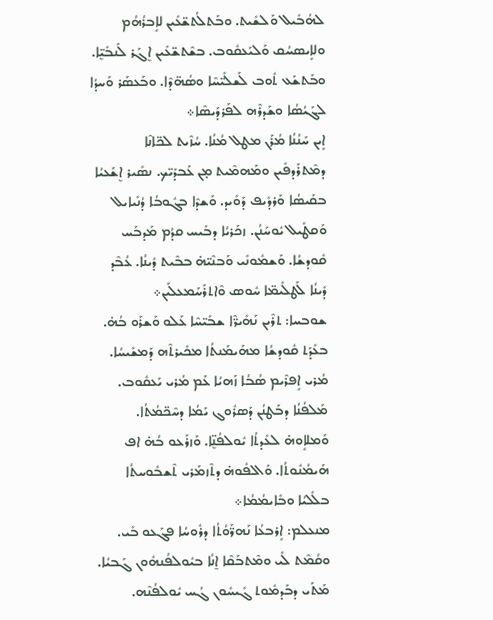ܠܗܳܒܺܝܠ ܘܰܠܫܺܝܬ. ܘܒܰܬܠܳܬܫ̈ܥܺܝܢ ܠܐܱܒܪܳܗܳܡ ܘܠܐܻܝܣܚܳܩ ܘܰܠܝܰܥܩܽܘܒ. ܒܫܶܬܫ̈ܥܺܝܢ ܐܷܓܰܪ ܠܰܢܒܺܝܷ̈ܐ. ܘܒܰܬܫܰܥ ܬܽܘܒ ܠܰܫܠܺܝ̈ܚܶܐ ܘܣܳܗ̈ܕܶܐ. ܘܒܰܥܣܰܪ ܘܰܚܕܳܐ ܠܓܰܝܳܣܳܐ ܘܫܰܕܪܶܗ ܠܦܰܪܕܰܝܣܶܐ܀
ܐܻܝܢ ܚܰܢܳܢܳܐ ܡܳܪܰܢ ܡܛܠ ܡܳܢܳܐ. ܚܳܙܶܝܬ ܠܟ̈ܐܢܶܐ ܕܡܶܬܪܰܕܦܺܝܢ ܘܡܰܗܡܶܝܬ ܡ̣ܢ ܥܰܒܕܰܝ̈ܟ. ܢܣܺܝܪ ܐܷܫܰܥܝܳܐ ܒܩܰܝܣܳܐ ܘܰܪܕܺܝܦ ܕܰܘܺܝܕ. ܘܰܫܕܶܐ ܒܓܽܘܒܳܐ ܕܳܢܺܝܐܝܠ ܘܰܩܛܺܝܠ ܝܽܘܚܰܢܳܢ. ܙܟܰܪܝܳܐ ܕܒܺܝܚ ܩܕܳܡ ܡܰܕܒܰܚ ܩܽܘܕܫܳܐ. ܘܰܫܡܽܘܢܺܝ ܘܰܒܢܶܝ̈ܗ̇ ܒܒܶܝܬ ܕܺܝܢܳܐ. ܥܳܒܶܕ ܕܺܝܢܳܐ ܠܰܛܠܺܝܡ̈ܐ ܚܽܘܣ ܘܶܐܬܪܰܚܰܡܥܠܰܝܢ܀
ܫܘܒܚܐ: ܬܪܶܝܢ ܢܰܗܺܝܪ̈ܶܐ ܫܒܺܝ̈ܚܶܐ ܥܰܠܘ ܘܰܫܪܰܘ ܒܳܗ̇. ܒܥܺܕܰܬ ܩܽܘܕܫܳܐ ܡܗܰܝܡܰܢܬܳܐ ܡܟܺܝܪܬܶܗ ܕܰܡܫܺܝܚܳܐ. ܡܳܪܝ ܐܱܦܪܶܝܡ ܣܳܒܳܐ ܙܰܗܝܳܐ ܥܰܡ ܡܳܪܝ ܝܰܥܩܽܘܒ. ܡܰܠܦܳܢܳܐ ܕܒܰܛܢܳܢ ܕܰܣܪܽܘܓ ܝܰܡܳܐ ܕܚܶܟ̈ܡܳܬܳܐ. ܘܰܡܠܐܱܘܗ̇ ܠܥܺܕܬܳܐ ܝܽܘܠܦܳܢܷ̈ܐ. ܘܰܙܪܰܥܘ ܒܳܗ̇ ܐܦ ܗܰܝܡܳܢܽܘܬܳܐ. ܘܰܐܠܦܽܘܗ̇ ܕܬܶܙܡܰܪܝ ܬܶܫܒܽܘܚܬܳܐ ܒܠܺܠܝܳܐ ܘܒܺܐܝܡܳܡܳܐ܀
ܡܢܥܠܡ: ܐܱܪܒܥܳܐ ܢܰܗܪ̈ܰܘܳܬܳܐ ܕܪܽܘܚܳܐ ܦܓܰܥܘ ܒܺܝ. ܘܩܳܡܶܬ ܠܺܝ ܘܡܶܬܒܰܩܶܐ ܐ̱ܢܳܐ ܒܝܽܘܠܦܳܢܗܽܘܢ ܓܰܒܝܳܐ. ܡܰܬܰܝ ܕܒܰܕܡܽܘܬ ܓܺܝܚܽܘܢ ܓܳܚ ܝܽܘܠܦܳܢܶܗ.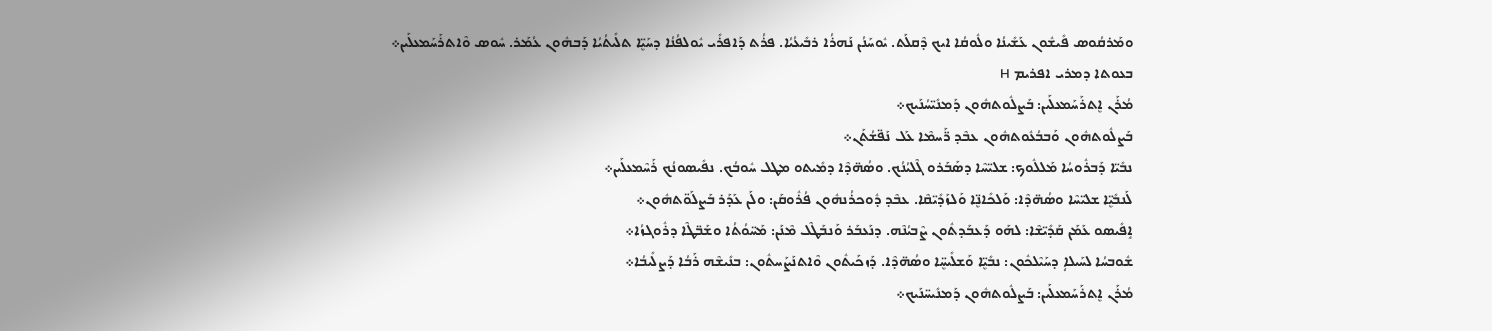ܘܡܰܪܩܳܘܣ ܦܺܝܫܽܘܢ ܥܰܫܺܝܢܳܐ ܘܠܽܘܩܳܐ ܐܝܟ ܕܶܩܠܰܬ. ܝܽܘܚܰܢܳܢ ܢܰܗܪܳܐ ܪܒܺܝܥܳܝܳܐ. ܦܪܳܬ ܕܰܐܦܪܺܝ ܝܽܘܠܦܳܢܳܐ ܕܚܰܝܷ̈ܐ ܬܠܺܝܬܳܝܳܐ ܕܰܒܗܽܘܢ ܥܳܡܰܪ. ܚܽܘܣ ܘܶܐܬܪܰܚܰܡܥܠܰܝܢ܀
ܒܥܘܬܐ ܕܡܪܝ ܐܦܪܝܡ H
ܡܳܪܰܢ ܐܷܬܪܰܚܰܡܥܠܰܝܢ: ܒܰܨܠܽܘܬܗܽܘܢ ܕܰܡܢܺܝ̈ܚܳܢܰܝܟ܀
ܒܰܨܠܽܘܬܗܽܘܢ ܘܰܒܒܳܥܽܘܬܗܽܘܢ ܥܒܶܕ ܪ̈ܰܚܡܶܐ ܥܰܠ ܢܰܦ̈ܫܳܬܰܢ܀
ܢܒܺܝ̈ܐ ܕܰܒܪܽܘܚܳܐ ܡܰܠܠܽܘܟ: ܫܠܝ̈ܚܶܐ ܕܣܰܒܰܪܘ ܓܶܠܝܳܢܳܟ. ܘܣܳܗ̈ܕܶܐ ܕܡܺܝܬܘ ܡܛܠ ܚܽܘܒܳܟ. ܢܦܺܝܣܘܢܳܟ ܪܰܚܶܡܥܠܰܝܢ܀
ܠܰܢܒܺܝܷ̈ܐ ܫܠܝ̈ܚܶܐ ܘܣܳܗ̈ܕܶܐ: ܘܰܠܟܺܐܢܷ̈ܐ ܘܰܠܙܰܕܺܝ̈ܩܶܐ. ܥܒܶܕ ܕܽܘܟܪܳܢܗܽܘܢ ܦܳܪܽܘܩܰܢ: ܘܠܰܢ ܥܰܕܰܪ ܒܰܨܠܰܘ̈ܬܗܽܘܢ܀
ܐܱܦܺܝܣܘ ܥܰܡܰܢ ܩܰܕܺܝ̈ܫܶܐ: ܠܗܰܘ ܕܰܥܒܰܕܬܽܘܢ ܨܶܒܝܳܢܶܗ. ܕܢܰܥܒܰܪ ܘܰܢܒܰܛܶܠ ܡܶܢܰܢ: ܡܰܚ̈ܘܳܬܳܐ ܘܫܰܒ̈ܛܶܐ ܕܪܽܘܓܙܳܐ܀
ܫܽܘܒܚܳܐ ܠܚܰܝܠܐܴ ܕܚܰܝܶܠܟܽܘܢ: ܢܒܺܝܷ̈ܐ ܘܰܫܠܺܝܚܷ̈ܐ ܘܣܳܗ̈ܕܶܐ. ܕܰܙܟܰܝܬܽܘܢ ܘܶܐܬܢܰܨܰܚܬܽܘܢ: ܒܢܺܝܫܶܗ ܪܰܒܳܐ ܕܰܨܠܺܝܒܳܐ܀
ܡܳܪܰܢ ܐܷܬܪܰܚܰܡܥܠܰܝܢ: ܒܰܨܠܽܘܬܗܽܘܢ ܕܰܡܢܺܝܚ̈ܢܰܝܟ܀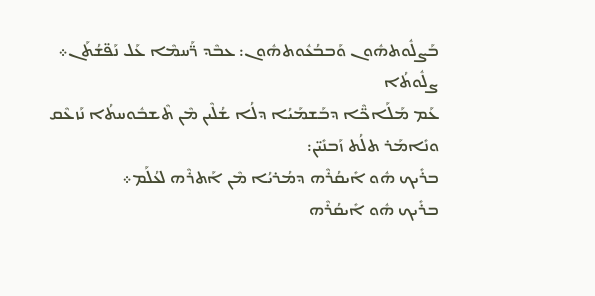ܒܰܨܠܽܘܬܗܽܘܢ ܘܰܒܒܳܥܽܘܬܗܽܘܢ: ܥܒܶܕ ܪ̈ܰܚܡܶܐ ܥܰܠ ܢܰܦ̈ܫܳܬܰܢ܀
ܨܠܽܘܬܳܐ
ܥܰܡ ܡܰܠܰܐܟ̈ܶܐ ܕܒܰܫܡܰܝܳܐ ܕܠܳܐ ܫܳܠܶܝܢ ܡܶܢ ܬܶܫܒܽܘܚܬܳܐ ܢܰܙܥܶܩ ܘܢܺܐܡܰܪ ܬܠܳܬ ܙܰܒܢܺܝ̈ܢ:
ܒܪܺܝܟ ܗܽܘ ܐܺܝܩܳܪܶܗ ܕܡܳܪܝܳܐ ܡܶܢ ܐܰܬܪܶܗ ܠܥܳܠܰܡ܀
ܒܪܺܝܟ ܗܽܘ ܐܺܝܩܳܪܶܗ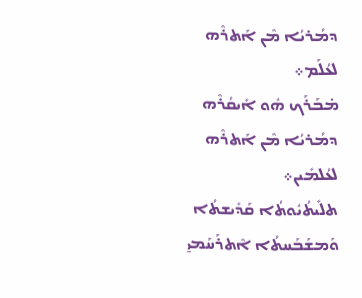ܕܡܳܪܝܳܐ ܡܶܢ ܐܰܬܪܶܗ ܠܥܳܠܰܡ܀
ܡ̇ܒܰܪܰܟ ܗܽܘ ܐܺܝܩܳܪܶܗ ܕܡܳܪܝܳܐ ܡܶܢ ܐܰܬܪܶܗ ܠܥܳܠܡܺܝܢ܀
ܬܠܺܝܬܳܝܽܘܬܳܐ ܩܰܕܺܝܫܬܳܐ ܘܰܡܫܰܒܰܚܬܳܐ ܐܶܬܪܰܚܰܡܝ̱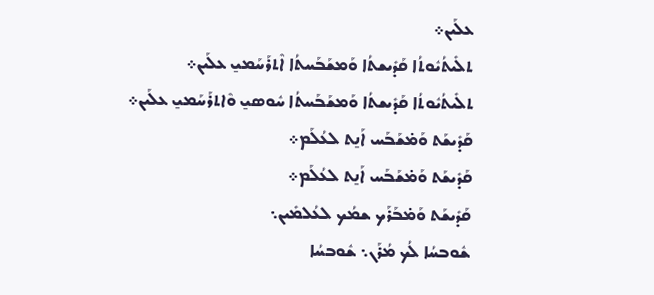ܥܠܰܝܢ܀
ܬܠܺܝܬܳܝܽܘܬܳܐ ܩܰܕܺܝܫܬܳܐ ܘܰܡܫܰܒܰܚܬܳܐ ܐܶܬܪܰܚܰܡܝ̱ ܥܠܰܝܢ܀
ܬܠܺܝܬܳܝܽܘܬܳܐ ܩܰܕܺܝܫܬܳܐ ܘܰܡܫܰܒܰܚܬܳܐ ܚܽܘܣܝ̱ ܘܶܐܬܪܰܚܰܡܝ̱ ܥܠܰܝܢ܀
ܩܰܕܺܝܫܰܬ ܘܰܡ̇ܫܰܒܰܚ ܐܰܢ̱ܬ ܠܥܳܠܰܡ܀
ܩܰܕܺܝܫܰܬ ܘܰܡ̇ܫܰܒܰܚ ܐܰܢ̱ܬ ܠܥܳܠܰܡ܀
ܩܰܕܺܝܫܰܬ ܘܰܡ̇ܒܰܪܰܟ ܫܡܳܟ ܠܥܳܠܡܺܝܢ܆
ܫܽܘܒܚܳܐ ܠܳܟ ܡܳܪܰܢ܆ ܫܽܘܒܚܳܐ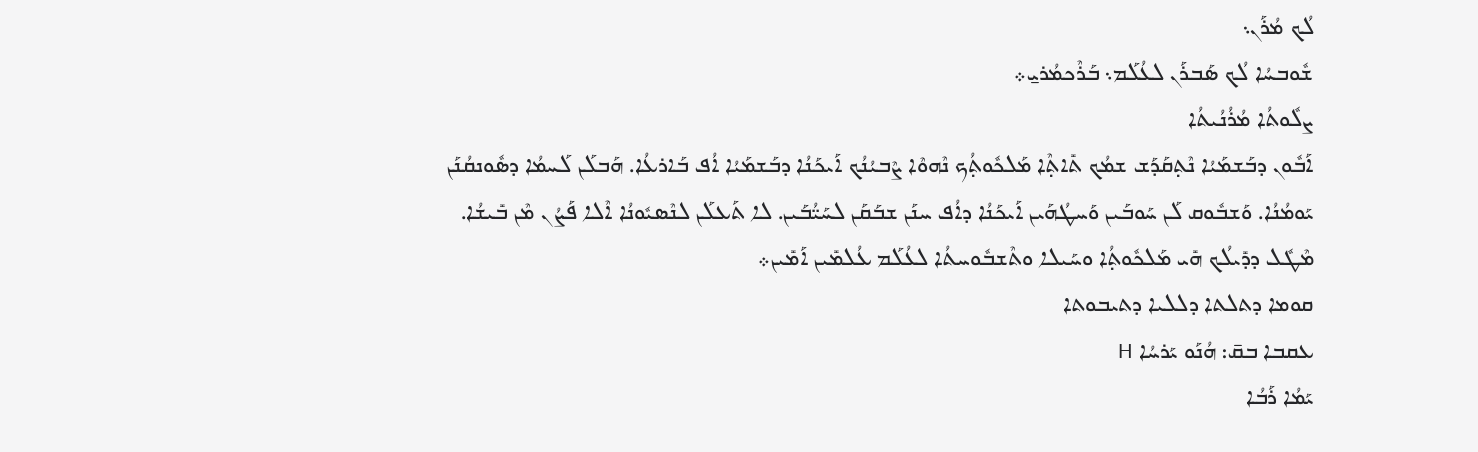ܠܳܟ ܡܳܪܰܢ܆
ܫܽܘܒܚܳܐ ܠܳܟ ܣܰܒܪܰܢ ܠܥܳܠܰܡ܆ ܒܰܪܶܟܡܳܪܝ̱܀
ܨܠܽܘܬܳܐ ܡܳܪܳܢܳܝܬܳܐ
ܐܰܒܽܘܢ ܕܒܰܫܡܰܝܳܐ ܢܶܬ̣ܩܰܕܰܫ ܫܡܳܟ ܬܺܐܬ̣ܶܐ ܡܰܠܟܽܘܬ̣ܳܟ ܢܶܗܘܶܐ ܨܶܒܝܳܢܳܟ ܐܰܝܟܰܢܳܐ ܕܒܰܫܡܰܝܳܐ ܐܳܦ ܒܰܐܪܥܳܐ. ܗܰܒܠܰܢ ܠܰܚܡܳܐ ܕܣܽܘܢܩܳܢܰܢ ܝܰܘܡܳܢܳܐ. ܘܰܫܒܽܘܩ ܠܰܢ ܚܰܘܒܰܝܢ ܘܰܚܛܳܗܰܝܢ ܐܰܝܟܰܢܳܐ ܕܐܳܦ ܚܢܰܢ ܫܒܰܩܰܢ ܠܚܰܝ̈ܳܒܰܝܢ. ܠܐ ܬܰܥܠܰܢ ܠܢܶܣܝܽܘܢܳܐ ܐܶܠܐ ܦܰܨܳܢ ܡܶܢ ܒܺܝܫܳܐ. ܡܶܛܽܠ ܕܕܺܝܠܳܟ ܗܺܝ ܡܰܠܟܽܘܬ̣ܳܐ ܘܚܰܝܠܐ ܘܬܶܫܒܽܘܚܬܳܐ ܠܥܳܠܰܡ ܥܳܠܡܺܝܢ ܐܰܡܺܝܢ܀
ܩܘܡܐ ܕܬܠܬܐ ܕܠܠܝܐ ܕܬܝܒܘܬܐ
ܥܩܒܐ ܒܩ̄: ܗܳܢܰܘ ܝܰܪܚܳܐ H
ܝܰܡܳܐ ܪܰܒܳܐ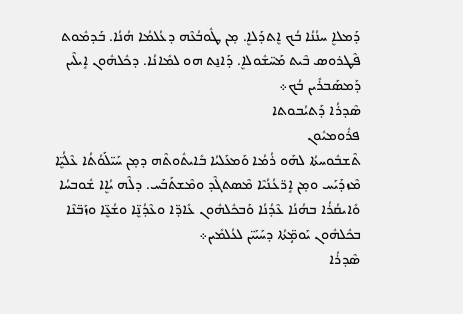ܕܰܡܠܐܷ ܚܢܳܢܳܐ ܒܳܟ ܐܷܬܕܰܠܐܷ. ܡ̣ܢ ܛܽܘܒܳܥܶܗ ܕܥܳܠܡܳܐ ܗܳܢܳܐ. ܒܰܕܡܽܘܬ ܦܶܛܪܘܣ ܒܶܝܬ ܡܰܚ̈ܫܽܘܠܐܷ. ܕܰܐܢ̱ܬ ܗܘ ܠܡܺܐܢܳܐ. ܕܟܽܠܗܽܘܢ ܐܱܝܠܶܝܢ ܕܰܡܣܰܒܪܺܝܢ ܒܳܟ܀
ܣܶܕܪܳܐ ܕܰܬܝܳܒܘܬܐ
ܦܪܽܘܡܝܽܘܢ
ܬܶܫܒܽܘܚܬܳܐ ܠܗܰܘ ܪܳܡܳܐ ܘܰܡܥܰܠܝܳܐ ܒܺܐܝܬܽܘܬܶܗ ܕܡ̣ܢ ܚܰܝ̈ܠܰܘܳܬܳܐ ܥܶܠܳܝܷ̈ܐ ܡܶܙܕܰܝܰܚ ܘܡ̣ܢ ܐܱܪ̈ܥܳܢܳܝܶܐ ܡܶܣܬܓܶܕ ܘܡܶܫܬܰܒܰܚ. ܕܠܶܗ ܝܳܐܷܐ ܫܽܘܒܚܳܐ ܘܺܐܝܩܳܪܳܐ ܒܗܳܢܳܐ ܥܶܕܳܢܳܐ ܘܰܒܟܽܠܗܽܘܢ ܥܺܐܕ̈ܐ ܘܥܶܕܳܢܷ̈ܐ ܘܫܳܥܷ̈ܐ ܘܙܰܒ̈ܢܶܐ ܒܟܽܠܗܽܘܢ ܝܰܘܡܴ̈ܬܳܐ ܕܚܰܝܰܝ̈ܢ ܠܥܳܠܡܺܝܢ܀
ܣܶܕܪܳܐ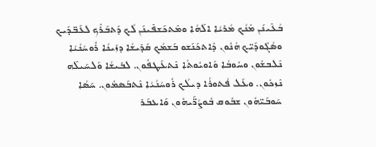ܒܳܥܶܝܢܰܢ ܡܶܢܳܟ ܡܳܪܝܳܐ ܐܠܰܗܳܐ ܘܡܶܬܟܰܫܦܺܝܢܰܢ ܠܳܟ ܕܰܬܒܰܪܶܟ ܠܥܰܒ̈ܕܰܝܟ ܘܣܳܓܽܘܕܰܝ̈ܟ ܗܳܢܽܘܢ ܕܶܐܬܟܰܢܰܫܘ ܒܰܫܡܳܟ ܩܰܕܺܝܫܳܐ ܕܙܰܝܢܳܐ ܪܽܘܚܳܢܳܝܳܐ ܢܶܠܒܫܽܘܢ ܘܚܽܘܒܳܐ ܘܰܐܘܝܽܘܬܳܐ ܢܶܬܥܰܛܦܽܘܢ. ܠܒܺܝܫܳܐ ܘܰܠܚܰܝܠܶܗ ܢܶܙܟܽܘܢ. ܘܥܰܠ ܦܳܬܘܪܳܐ ܕܝܠܳܟ ܪܽܘܚܳܢܳܝܳܐ ܢܶܬܒܰܣܡܽܘܢ. ܚܰܣܳܐ ܚܰܘܒܰܝ̈ܗܽܘܢ ܫܒܽܘܩ ܒܽܘܨܳܪ̈ܰܝܗܽܘܢ ܘܰܐܥܒܰܪ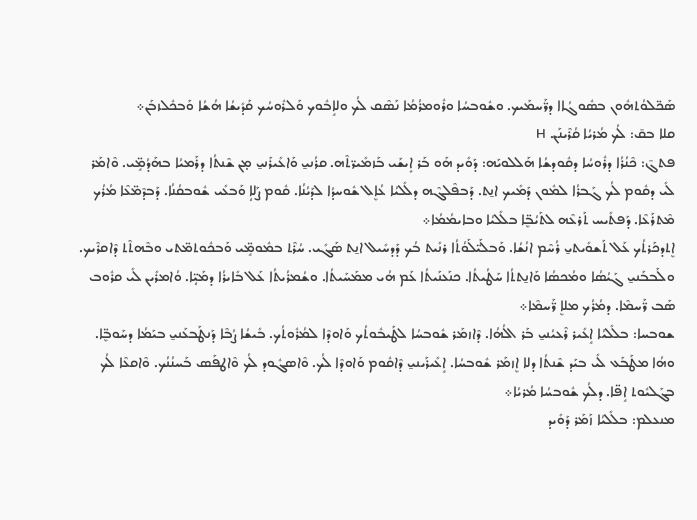ܣܰܟ̈ܠܘܳܬܗܽܘܢ ܒܣܽܘܓܳܐܐ ܕܪ̈ܰܚܡܰܝܟ. ܘܫܽܘܒܚܳܐ ܘܪܽܘܡܪܳܡܳܐ ܢܰܣܶܩ ܠܳܟ ܘܠܐܱܒܽܘܟ ܘܰܠܪܽܘܚܳܟ ܩܰܕܺܝܫܳܐ ܗܳܫܳܐ ܘܰܒܟܽܠܙܒܰܢ܀
ܩܠܐ ܒܩ̄: ܠܳܟ ܡܳܪܝܳܐ ܩܳܪܶܝܢܰܢ. H
ܦܬܓ̄: ܟܶܢܳܪܳܐ ܕܪܽܘܚܳܐ ܕܩܽܘܕܫܳܐ ܗܰܠܠܘܝܰܗ: ܕܰܘܺܝܕ ܗܰܘ ܒܰܪ ܐܻܝܫܰܝ ܒܰܙܡܺܝܪ̈ܬܶܗ. ܩܪܳܢܝ̱ ܘܰܐܥܺܝܪܰܢܝ̱ ܡ̣ܢ ܫܶܢܬܳܐ ܕܪܰܡܝܳܐ ܒܗܰܕܳܡܱ̈ܝ. ܘܶܐܡܰܪ ܠܺܝ ܕܩܽܘܡ ܠܳܟ ܓܰܒܪܳܐ ܠܡܽܘܢ ܕܰܡܺܝܟ ܐܢ̱ܬ. ܕܰܒܦܶܠܓܶܗ ܕܠܺܠܝܳܐ ܥܳܐܷܠ ܫܽܘܚܕܳܐ ܠܕܰܝܳܢܳܐ. ܩܽܘܡ ܨܰܠܐܴ ܘܰܒܥܺܝ ܫܽܘܒܩܳܢܳܐ. ܕܰܒܕܶܡ̈ܥܶܐ ܡܳܪܳܟ ܡܶܬܪܰܥܶܐ. ܕܰܦܬܺܝܚ ܬܰܪܥܶܗ ܠܬܰܝܳܒܷ̈ܐ ܒܠܺܠܝܳܐ ܘܒܐܝܡܳܡܳܐ܀
ܐܷܬܕܟܰܪܬܳܟ ܥܰܠ ܬܰܫܘܺܝܬܝ̱ ܪܳܚܶܡ ܐܢܳܫܳܐ. ܘܰܒܠܰܝ̈ܠܰܘܳܬܳܐ ܪܢܺܝܬ ܒܳܟ ܕܰܕܚܺܝܠ ܐܢ̱ܬ ܣܰܓܺܝ. ܚܳܪܶܬ ܒܡܽܘܡܱ̈ܝ ܘܰܒܟܽܘܬܡ̈ܬܝ ܘܒܶܗܬܶܬ ܕܶܐܩܪܶܝܟ. ܘܠܰܒܒܰܢܝ̱ ܓܰܝܳܣܳܐ ܘܡܳܟܣܳܐ ܘܰܐܢ̱ܬܬܳܐ ܚܰܛܳܝܬܳܐ. ܟܢܰܥܢܰܝܬܳܐ ܥܰܡ ܗܳܝ ܡܡܰܚܰܝܬܳܐ. ܘܫܳܡܪܳܝܬܳܐ ܥܰܠ ܒܺܐܝܪܳܐ ܕܡܰܝܴ̈ܐ. ܘܳܐܡܪܺܝܢ ܠܺܝ ܩܪܽܘܒ ܣܰܒ ܪ̈ܰܚܡܶܐ. ܕܡܳܪܳܟ ܡܠܐܷ ܪ̈ܰܚܡܶܐ܀
ܫܘܒܚܐ: ܒܠܺܠܝܳܐ ܐܱܥܺܝܪ ܪܶܥܝܳܢܝ̱ ܒܰܪ ܐܠܳܗܳܐ. ܕܶܐܙܡܰܪ ܫܽܘܒܚܳܐ ܠܛܰܝܒܽܘܬܳܟ ܘܰܐܘܕܶܐ ܠܡܳܪܽܘܬܳܟ. ܒܺܝܫܳܐ ܨܳܒܶܐ ܕܰܢܛܰܒܥܰܢܝ̱ ܒܝܰܡܳܐ ܕܚܰܘܒܷ̈ܐ. ܘܗܳܐ ܡܛܰܒܰܥ ܠܺܝ ܒܝܰܕ ܫܶܢܬܳܐ ܕܠܐ ܐܷܙܡܰܪ ܫܽܘܒܚܳܐ. ܐܱܥܺܝܪܰܝܢܝ̱ ܕܶܐܩܽܘܡ ܘܰܐܘܕܶܐ ܠܳܟ. ܘܶܐܣܓܽܘܕ ܠܳܟ ܘܶܐܛܦܰܣ ܒܰܚܢܳܢܳܟ. ܘܶܐܩܥܶܐ ܠܳܟ ܒܓܰܠܝܽܘܬ ܐܱܦ̈ܐ. ܕܠܳܟ ܫܽܘܒܚܳܐ ܡܳܪܝܳܐ܀
ܡܢܥܠܡ: ܒܠܺܠܝܳܐ ܙܰܡܰܪ ܕܰܘܺܝܕ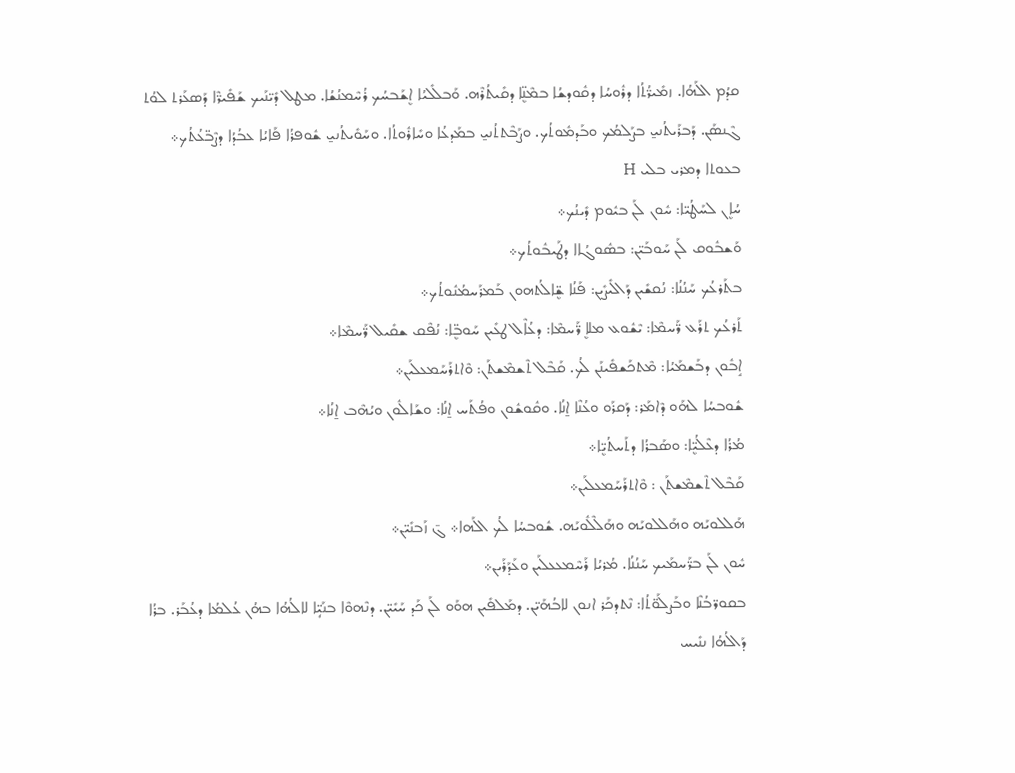ܩܕܳܡ ܐܠܰܗܳܐ. ܙܡܺܝܪ̈ܳܬܳܐ ܕܪܽܘܚܳܐ ܕܩܽܘܕܫܳܐ ܒܡܶܢܷ̈ܐ ܕܩܺܝܬܳܪܶܗ. ܘܰܒܠܺܠܝܳܐ ܐܷܫܰܒܚܳܟ ܪܳܚܶܡܢܳܫܳܐ. ܡܛܠ ܕܺܝ̈ܢܰܝܟ ܫܰܦܺܝܪ̈ܶܐ ܕܰܣܥܰܪܬ ܠܘܳܬ ܓܶܢܣܰܢ. ܕܰܒܪܰܝܬܳܢܝ̱ ܒܨܰܠܡܳܟ ܘܒܰܕܡܽܘܬܳܟ. ܘܨܰܒܶܬܬܳܢܝ̱ ܒܡܰܕܥܳܐ ܘܚܺܐܪܽܘܬܳܐ. ܘܚܰܘܺܝܬܳܢܝ̱ ܫܽܘܦܪܳܐ ܦܰܐܝܳܐ ܥܒܳܕܳܐ ܕܨܶܒ̈ܥܳܬܳܟ܀
ܒܥܘܬܐ ܕܡܪܝ ܒܠܝ H
ܚܳܐܷܢ ܠܚܰܛܳܝ̈ܐ: ܚܽܘܢ ܠܰܢ ܒܝܽܘܡ ܕܺܝܢܳܟ܀
ܘܰܫܒܽܘܩ ܠܰܢ ܚܰܘܒܰܝ̈ܢ: ܒܣܽܘܓܳܐܐ ܕܛܰܝܒܽܘܬܳܟ܀
ܒܬܰܪܥܳܟ ܚܰܢܳܢܳܐ: ܢܳܩܫܺܝܢ ܕܰܐܠܺܝܨܺܝܢ: ܦܰܢܳܐ ܫܷ̈ܐܠܳܬܗܘܢ ܒܰܡܪܰܚܡܳܢܽܘܬܳܟ܀
ܬܰܪܥܳܟ ܬܪܰܥ ܪ̈ܰܚܡܶܐ: ܝܶܫܽܘܥ ܡܠܐܷ ܪ̈ܰܚܡܶܐ: ܕܥܳܐܶܠ ܛܥܺܝܢ ܚܰܘܒܷ̈ܐ: ܢܳܦܶܩ ܫܩܺܝܠ ܪ̈ܰܚܡܶܐ܀
ܐܱܒܽܘܢ ܕܒܰܫܡܰܝܳܐ: ܡܶܬܟܰܫܦܺܝܢܰܢ ܠܳܟ. ܩܰܒܶܠ ܬܶܫܡܶܫܬܰܢ: ܘܶܐܬܪܰܚܰܡܥܠܰܝܢ܀
ܫܽܘܒܚܳܐ ܠܗܰܘ ܕܶܐܡܰܪ: ܕܰܩܪܰܘ ܘܥܳܢܶܐ ܐ̱ܢܳܐ. ܘܩܽܘܫܽܘܢ ܘܦܳܬܰܚ ܐ̱ܢܳܐ: ܘܫܰܐܠܽܘܢ ܘܝܳܗܶܒ ܐ̱ܢܳܐ܀
ܡܳܪܳܐ ܕܥܶܠܳܝܷ̈ܐ: ܘܣܰܒܪܳܐ ܕܬܰܚܬܳܝܷ̈ܐ܀
ܩܰܒܶܠ ܬܶܫܡܶܫܬܰܢ : ܘܶܐܬܪܰܚܰܡܥܠܰܝܢ܀
ܗܰܠܠܘܝܰܗ ܘܗܰܠܠܘܝܰܗ ܘܗܰܠܶܠܽܘܝܰܗ. ܫܽܘܒܚܳܐ ܠܳܟ ܐܠܰܗܐ܀ ܓ̄ ܙܰܒܢܺܝ̈ܢ܀
ܚܽܘܢ ܠܰܢ ܒܪ̈ܰܚܡܰܝܟ ܚܰܢܳܢܳܐ. ܡܳܪܝܳܐ ܪܰܚܶܡܥܥܠܰܝܢ ܘܥܰܕܰܪܰܝܢ܀
ܒܩܘܪ̈ܒܳܢܶܐ ܘܒܰܨܠܰܘ̈ܬܳܐ: ܢܶܬܕܟܰܪ ܐܢܘܢ ܠܐܒܳܗܰܝ̈ܢ. ܕܡܰܠܦܺܝܢ ܗܘܰܘ ܠܰܢ ܟܰܕ ܚܰܝܺܝ̈ܢ. ܕܢܶܗܘܶܐ ܒܢܰܝܴ̈ܐ ܠܐܠܳܗܳܐ ܒܗܳܢ ܥܳܠܡܳܐ ܕܥܳܒܰܪ. ܒܪܳܐ ܕܰܐܠܳܗܳܐ ܢܢܺܝܚ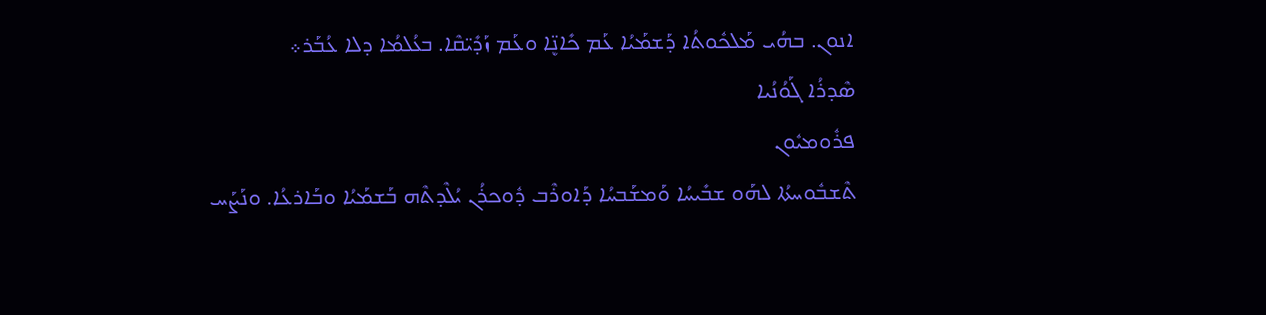ܐܢܘܢ. ܒܗܳܝ ܡܰܠܟܽܘܬܳܐ ܕܰܫܡܰܝܳܐ ܥܰܡ ܟܺܐܢܷ̈ܐ ܘܥܰܡ ܙܰܕܺܝ̈ܩܶܐ. ܒܥܳܠܡܳܐ ܕܠܐ ܥܳܒܰܪ܀
ܣܶܕܪܳܐ ܓܰܘܳܢܳܝܐ
ܦܪܽܘܡܝܽܘܢ
ܬܶܫܒܽܘܚܬܳܐ ܠܗܰܘ ܫܒܺܝܚܳܐ ܘܰܡܫܰܒܚܳܐ ܕܰܐܘܪܶܒ ܕܽܘܟܪܳܢ ܝܳܠܶܕܬܶܗ ܒܰܫܡܰܝܳܐ ܘܒܰܐܪܥܳܐ. ܘܢܰܨܰܚ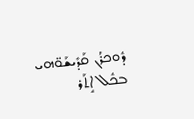ܕܽܘܟܪܳܢ ܩܰܕܺܝܫܰܘ̈ܗܝ ܒܟܽܠ ܐܱܬܰܪ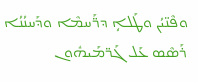ܘܦܶܢ̈ܝܳܢ ܘܛܰܠܐܴ ܕܪ̈ܰܚܡܶܐ ܘܕܰܚܢܳܢܳܐ ܪܰܣܶܣ ܥܰܠ ܓܰܪ̈ܡܰܝܗܽܘܢ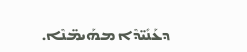ܕܥܰܢܺܝ̈ܕܶܐ ܡܗܰܝܡ̈ܢܶܐ.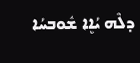ܕܠܶܗ ܝܳܐܷܐ ܫܽܘܒܚܳܐ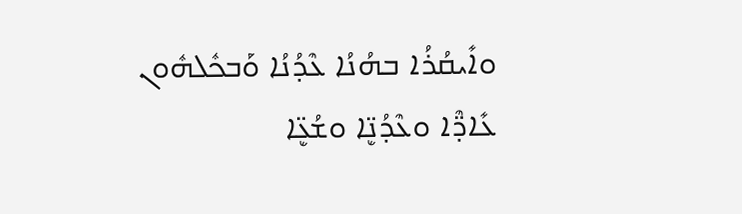ܘܐܺܝܩܳܪܳܐ ܒܗܳܢܳܐ ܥܶܕܳܢܳܐ ܘܰܒܟܽܠܗܽܘܢ ܥܺܐܕ̈ܶܐ ܘܥܶܕܳܢܷ̈ܐ ܘܫܳܥܷ̈ܐ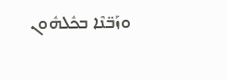ܘܙܰܒ̈ܢܶܐ ܒܟܽܠܗܽܘܢ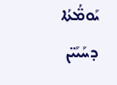ܝܰܘܡ̈ܳܬܳܐ ܕܚܰܝܰܝ̈ܢ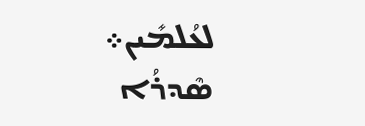ܠܥܳܠܡܺܝܢ܀
ܣܶܕܪܳܐ